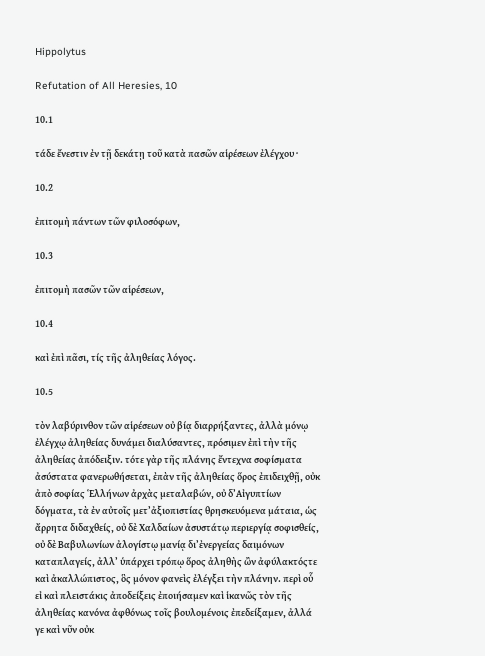Hippolytus

Refutation of All Heresies, 10

10.1

τάδε ἔνεστιν ἐν τῇ δεκάτῃ τοῦ κατὰ πασῶν αἱρέσεων ἐλέγχου ·

10.2

ἐπιτομὴ πάντων τῶν φιλοσόφων,

10.3

ἐπιτομὴ πασῶν τῶν αἱρέσεων,

10.4

καὶ ἐπὶ πᾶσι, τίς τῆς ἀληθείας λόγος.

10.5

τὸν λαβύρινθον τῶν αἱρέσεων οὐ βίᾳ διαρρήξαντες, ἀλλὰ μόνῳ ἐλέγχῳ ἀληθείας δυνάμει διαλύσαντες, πρόσιμεν ἐπὶ τὴν τῆς ἀληθείας ἀπόδειξιν. τότε γὰρ τῆς πλάνης ἔντεχνα σοφίσματα ἀσύστατα φανερωθήσεται, ἐπὰν τῆς ἀληθείας ὅρος ἐπιδειχθῇ, οὐκ ἀπὸ σοφίας Ἑλλήνων ἀρχὰς μεταλαβών, οὐ δ’Αἰγυπτίων δόγματα, τὰ ἐν αὐτοῖς μετ’ἀξιοπιστίας θρησκευόμενα μάταια, ὡς ἄρρητα διδαχθείς, οὐ δὲ Χαλδαίων ἀσυστάτῳ περιεργίᾳ σοφισθείς, οὐ δὲ Βαβυλωνίων ἀλογίστῳ μανίᾳ δι’ἐνεργείας δαιμόνων καταπλαγείς, ἀλλ’ ὑπάρχει τρόπῳ ὅρος ἀληθὴς ὢν ἀφύλακτόςτε καὶ ἀκαλλώπιστος, ὃς μόνον φανεὶς ἐλέγξει τὴν πλάνην. περὶ οὗ εἰ καὶ πλειστάκις ἀποδείξεις ἐποιήσαμεν καὶ ἱκανῶς τὸν τῆς ἀληθείας κανόνα ἀφθόνως τοῖς βουλομένοις ἐπεδείξαμεν, ἀλλά γε καὶ νῦν οὐκ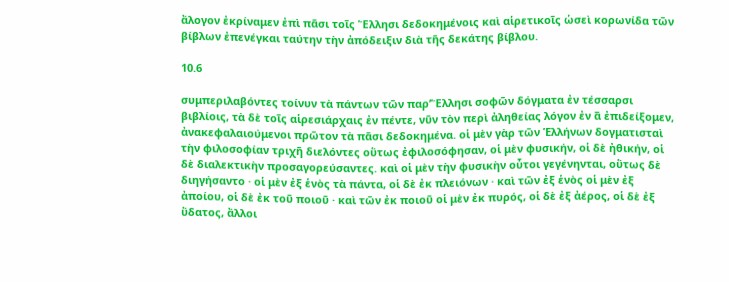ἄλογον ἐκρίναμεν ἐπὶ πᾶσι τοῖς Ἕλλησι δεδοκημένοις καὶ αἱρετικοῖς ὡσεὶ κορωνίδα τῶν βίβλων ἐπενέγκαι ταύτην τὴν ἀπόδειξιν διὰ τῆς δεκάτης βίβλου.

10.6

συμπεριλαβόντες τοίνυν τὰ πάντων τῶν παρ’Ἕλλησι σοφῶν δόγματα ἐν τέσσαρσι βιβλίοις, τὰ δὲ τοῖς αἱρεσιάρχαις ἐν πέντε, νῦν τὸν περὶ ἀληθείας λόγον ἐν α̅ ἐπιδείξομεν, ἀνακεφαλαιούμενοι πρῶτον τὰ πᾶσι δεδοκημένα. οἱ μὲν γὰρ τῶν Ἑλλήνων δογματισταὶ τὴν φιλοσοφίαν τριχῆ διελόντες οὕτως ἐφιλοσόφησαν, οἱ μὲν φυσικήν, οἱ δὲ ἠθικήν, οἱ δὲ διαλεκτικὴν προσαγορεύσαντες. καὶ οἱ μὲν τὴν φυσικὴν οὗτοι γεγένηνται, οὕτως δὲ διηγήσαντο · οἱ μὲν ἐξ ἑνὸς τὰ πάντα, οἱ δὲ ἐκ πλειόνων · καὶ τῶν ἐξ ἑνὸς οἱ μὲν ἐξ ἀποίου, οἱ δὲ ἐκ τοῦ ποιοῦ · καὶ τῶν ἐκ ποιοῦ οἱ μὲν ἐκ πυρός, οἱ δὲ ἐξ ἀέρος, οἱ δὲ ἐξ ὕδατος, ἄλλοι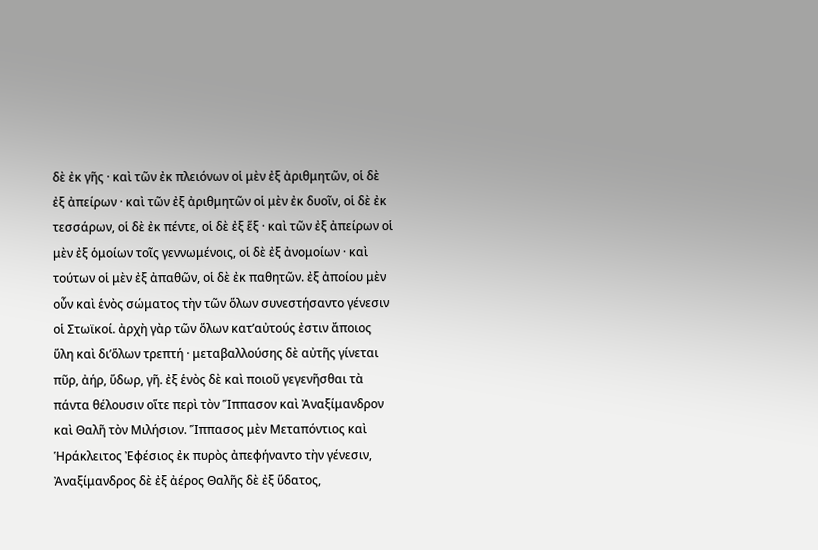δὲ ἐκ γῆς · καὶ τῶν ἐκ πλειόνων οἱ μὲν ἐξ ἀριθμητῶν, οἱ δὲ ἐξ ἀπείρων · καὶ τῶν ἐξ ἀριθμητῶν οἱ μὲν ἐκ δυοῖν, οἱ δὲ ἐκ τεσσάρων, οἱ δὲ ἐκ πέντε, οἱ δὲ ἐξ ἕξ · καὶ τῶν ἐξ ἀπείρων οἱ μὲν ἐξ ὁμοίων τοῖς γεννωμένοις, οἱ δὲ ἐξ ἀνομοίων · καὶ τούτων οἱ μὲν ἐξ ἀπαθῶν, οἱ δὲ ἐκ παθητῶν. ἐξ ἀποίου μὲν οὖν καὶ ἑνὸς σώματος τὴν τῶν ὅλων συνεστήσαντο γένεσιν οἱ Στωϊκοί. ἀρχὴ γὰρ τῶν ὅλων κατ’αὐτούς ἐστιν ἄποιος ὕλη καὶ δι’ὅλων τρεπτή · μεταβαλλούσης δὲ αὐτῆς γίνεται πῦρ, ἀήρ, ὕδωρ, γῆ. ἐξ ἑνὸς δὲ καὶ ποιοῦ γεγενῆσθαι τὰ πάντα θέλουσιν οἵτε περὶ τὸν Ἵππασον καὶ Ἀναξίμανδρον καὶ Θαλῆ τὸν Μιλήσιον. Ἵππασος μὲν Μεταπόντιος καὶ Ἡράκλειτος Ἐφέσιος ἐκ πυρὸς ἀπεφήναντο τὴν γένεσιν, Ἀναξίμανδρος δὲ ἐξ ἀέρος Θαλῆς δὲ ἐξ ὕδατος,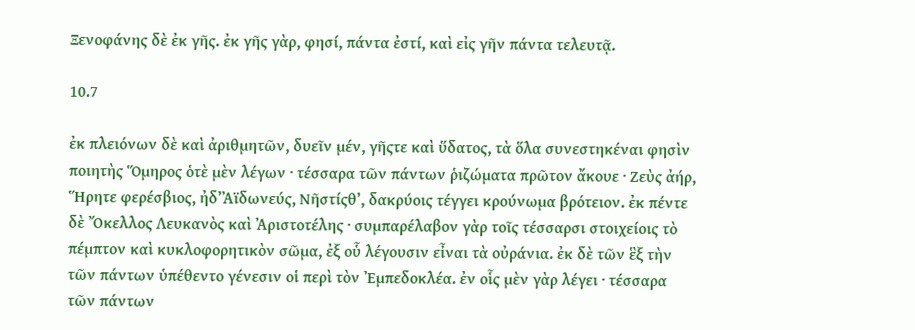Ξενοφάνης δὲ ἐκ γῆς. ἐκ γῆς γὰρ, φησί, πάντα ἐστί, καὶ εἰς γῆν πάντα τελευτᾷ.

10.7

ἐκ πλειόνων δὲ καὶ ἀριθμητῶν, δυεῖν μέν, γῆςτε καὶ ὕδατος, τὰ ὅλα συνεστηκέναι φησὶν ποιητὴς Ὅμηρος ὁτὲ μὲν λέγων · τέσσαρα τῶν πάντων ῥιζώματα πρῶτον ἄκουε · Ζεὺς ἀήρ, Ἥρητε φερέσβιος, ἠδ’Ἀϊδωνεύς, Νῆστίςθ’, δακρύοις τέγγει κρούνωμα βρότειον. ἐκ πέντε δὲ Ὄκελλος Λευκανὸς καὶ Ἀριστοτέλης · συμπαρέλαβον γὰρ τοῖς τέσσαρσι στοιχείοις τὸ πέμπτον καὶ κυκλοφορητικὸν σῶμα, ἐξ οὗ λέγουσιν εἶναι τὰ οὐράνια. ἐκ δὲ τῶν ἓξ τὴν τῶν πάντων ὑπέθεντο γένεσιν οἱ περὶ τὸν Ἐμπεδοκλέα. ἐν οἷς μὲν γὰρ λέγει · τέσσαρα τῶν πάντων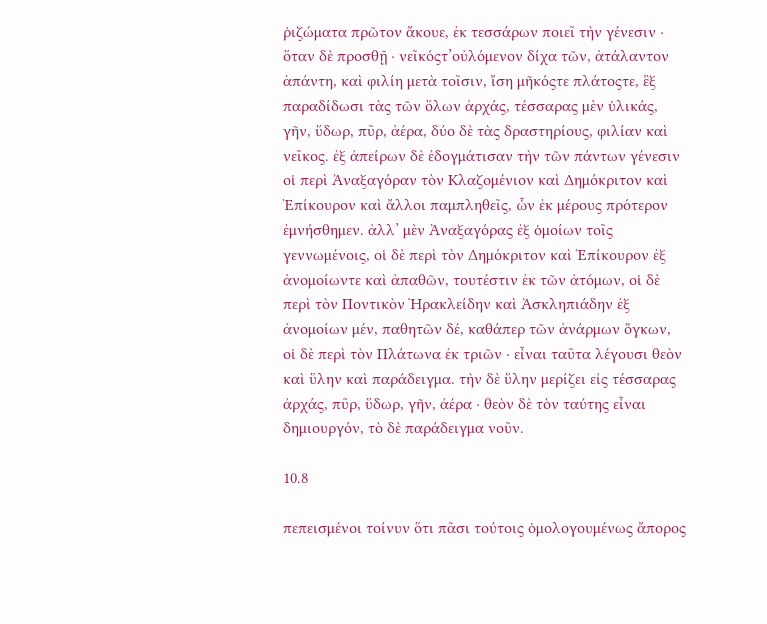ῥιζώματα πρῶτον ἄκουε, ἐκ τεσσάρων ποιεῖ τὴν γένεσιν · ὅταν δὲ προσθῇ · νεῖκόςτ’οὐλόμενον δίχα τῶν, ἀτάλαντον ἁπάντη, καὶ φιλίη μετὰ τοῖσιν, ἴση μῆκόςτε πλάτοςτε, ἓξ παραδίδωσι τὰς τῶν ὅλων ἀρχάς, τέσσαρας μὲν ὑλικάς, γῆν, ὕδωρ, πῦρ, ἀέρα, δύο δὲ τὰς δραστηρίους, φιλίαν καὶ νεῖκος. ἐξ ἀπείρων δὲ ἐδογμάτισαν τὴν τῶν πάντων γένεσιν οἱ περὶ Ἀναξαγόραν τὸν Κλαζομένιον καὶ Δημόκριτον καὶ Ἐπίκουρον καὶ ἄλλοι παμπληθεῖς, ὧν ἐκ μέρους πρότερον ἐμνήσθημεν. ἀλλ’ μὲν Ἀναξαγόρας ἐξ ὁμοίων τοῖς γεννωμένοις, οἱ δὲ περὶ τὸν Δημόκριτον καὶ Ἐπίκουρον ἐξ ἀνομοίωντε καὶ ἀπαθῶν, τουτέστιν ἐκ τῶν ἀτόμων, οἱ δὲ περὶ τὸν Ποντικὸν Ἡρακλείδην καὶ Ἀσκληπιάδην ἐξ ἀνομοίων μέν, παθητῶν δέ, καθάπερ τῶν ἀνάρμων ὄγκων, οἱ δὲ περὶ τὸν Πλάτωνα ἐκ τριῶν · εἶναι ταῦτα λέγουσι θεὸν καὶ ὕλην καὶ παράδειγμα. τὴν δὲ ὕλην μερίζει εἰς τέσσαρας ἀρχάς, πῦρ, ὕδωρ, γῆν, ἀέρα · θεὸν δὲ τὸν ταύτης εἶναι δημιουργόν, τὸ δὲ παράδειγμα νοῦν.

10.8

πεπεισμένοι τοίνυν ὅτι πᾶσι τούτοις ὁμολογουμένως ἄπορος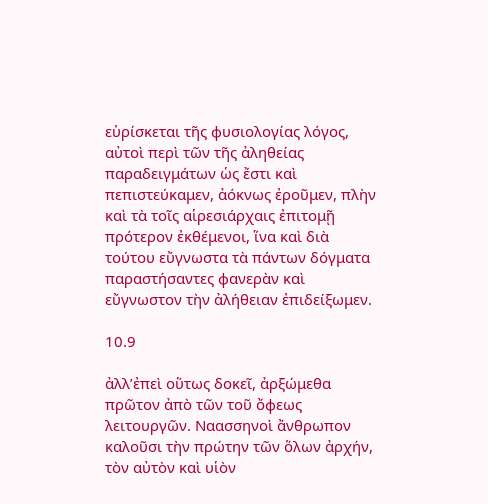εὑρίσκεται τῆς φυσιολογίας λόγος, αὐτοὶ περὶ τῶν τῆς ἀληθείας παραδειγμάτων ὡς ἔστι καὶ πεπιστεύκαμεν, ἀόκνως ἐροῦμεν, πλὴν καὶ τὰ τοῖς αἱρεσιάρχαις ἐπιτομῇ πρότερον ἐκθέμενοι, ἵνα καὶ διὰ τούτου εὔγνωστα τὰ πάντων δόγματα παραστήσαντες φανερὰν καὶ εὔγνωστον τὴν ἀλήθειαν ἐπιδείξωμεν.

10.9

ἀλλ’ἐπεὶ οὕτως δοκεῖ, ἀρξώμεθα πρῶτον ἀπὸ τῶν τοῦ ὄφεως λειτουργῶν. Ναασσηνοὶ ἄνθρωπον καλοῦσι τὴν πρώτην τῶν ὅλων ἀρχήν, τὸν αὐτὸν καὶ υἱὸν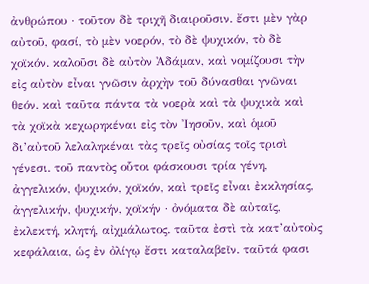ἀνθρώπου · τοῦτον δὲ τριχῆ διαιροῦσιν. ἔστι μὲν γὰρ αὐτοῦ, φασί, τὸ μὲν νοερόν, τὸ δὲ ψυχικόν, τὸ δὲ χοϊκόν. καλοῦσι δὲ αὐτὸν Ἀδάμαν, καὶ νομίζουσι τὴν εἰς αὐτὸν εἶναι γνῶσιν ἀρχὴν τοῦ δύνασθαι γνῶναι θεόν. καὶ ταῦτα πάντα τὰ νοερὰ καὶ τὰ ψυχικὰ καὶ τὰ χοϊκὰ κεχωρηκέναι εἰς τὸν Ἰησοῦν, καὶ ὁμοῦ δι’αὐτοῦ λελαληκέναι τὰς τρεῖς οὐσίας τοῖς τρισὶ γένεσι. τοῦ παντὸς οὗτοι φάσκουσι τρία γένη, ἀγγελικόν, ψυχικόν, χοϊκόν, καὶ τρεῖς εἶναι ἐκκλησίας, ἀγγελικήν, ψυχικήν, χοϊκήν · ὀνόματα δὲ αὐταῖς, ἐκλεκτή, κλητή, αἰχμάλωτος. ταῦτα ἐστὶ τὰ κατ’αὐτοὺς κεφάλαια, ὡς ἐν ὀλίγῳ ἔστι καταλαβεῖν. ταῦτά φασι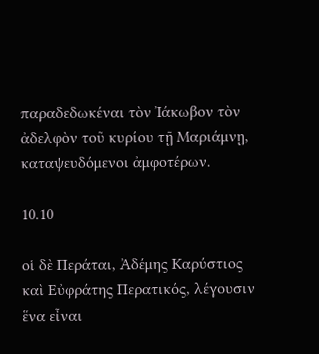παραδεδωκέναι τὸν Ἰάκωβον τὸν ἀδελφὸν τοῦ κυρίου τῇ Μαριάμνῃ, καταψευδόμενοι ἀμφοτέρων.

10.10

οἱ δὲ Περάται, Ἀδέμης Καρύστιος καὶ Εὐφράτης Περατικός, λέγουσιν ἕνα εἶναι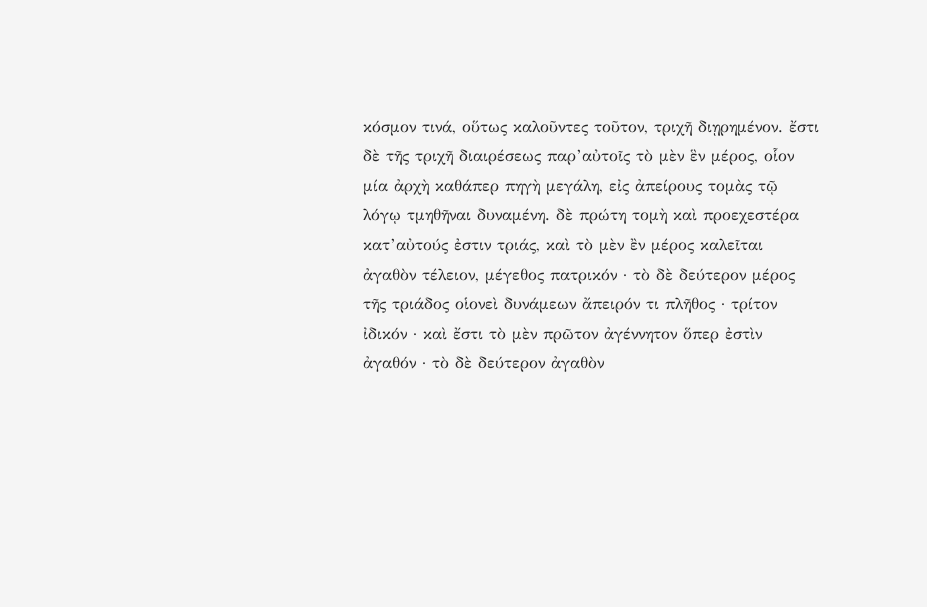κόσμον τινά, οὕτως καλοῦντες τοῦτον, τριχῆ διῃρημένον. ἔστι δὲ τῆς τριχῆ διαιρέσεως παρ’αὐτοῖς τὸ μὲν ἓν μέρος, οἷον μία ἀρχὴ καθάπερ πηγὴ μεγάλη, εἰς ἀπείρους τομὰς τῷ λόγῳ τμηθῆναι δυναμένη. δὲ πρώτη τομὴ καὶ προεχεστέρα κατ’αὐτούς ἐστιν τριάς, καὶ τὸ μὲν ἒν μέρος καλεῖται ἀγαθὸν τέλειον, μέγεθος πατρικόν · τὸ δὲ δεύτερον μέρος τῆς τριάδος οἱονεὶ δυνάμεων ἄπειρόν τι πλῆθος · τρίτον ἰδικόν · καὶ ἔστι τὸ μὲν πρῶτον ἀγέννητον ὅπερ ἐστὶν ἀγαθόν · τὸ δὲ δεύτερον ἀγαθὸν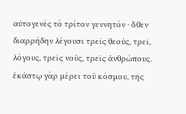αὐτογενές τὸ τρίτον γεννητόν · ὅθεν διαρρήδην λέγουσι τρεῖς θεούς, τρεῖ, λόγους, τρεῖς νοῦς, τρεῖς ἀνθρώπους. ἑκάστῳ γὰρ μέρει τοῦ κόσμου, τῆς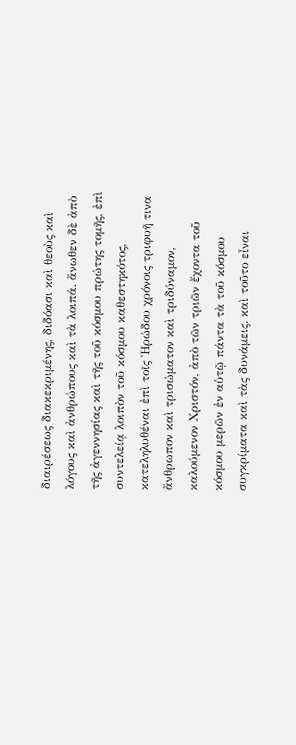διαιρέσεως διακεκριμένης, διδόασι καὶ θεοὺς καὶ λόγους καὶ ἀνθρώπους καὶ τὰ λοιπά. ἄνωθεν δὲ ἀπὸ τῆς ἀγεννησίας καὶ τῆς τοῦ κόσμου πρώτης τομῆς, ἐπὶ συντελείᾳ λοιπὸν τοῦ κόσμου καθεστηκότος, κατεληλυθέναι ἐπὶ τοῖς Ἡρώδου χρόνοις τριφυῆ τινα ἄνθρωπον καὶ τρισώματον καὶ τριδύναμον, καλούμενον Χριστόν, ἀπὸ τῶν τριῶν ἔχοντα τοῦ κόσμου μερῶν ἐν αὑτῷ πάντα τὰ τοῦ κόσμου συγκρίματα καὶ τὰς δυνάμεις. καὶ τοῦτο εἶναι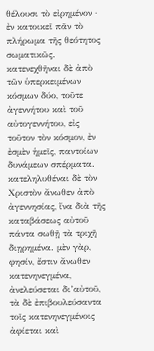θέλουσι τὸ εἰρημένον · ἐν κατοικεῖ πᾶν τὸ πλήρωμα τῆς θεότητος σωματικῶς. κατενεχθῆναι δὲ ἀπὸ τῶν ὑπερκειμένων κόσμων δύο, τοῦτε ἀγεννήτου καὶ τοῦ αὐτογεννήτου, εἰς τοῦτον τὸν κόσμον, ἐν ἐσμὲν ἡμεῖς, παντοίων δυνάμεων σπέρματα. κατεληλυθέναι δὲ τὸν Χριστὸν ἄνωθεν ἀπὸ ἀγεννησίας, ἵνα διὰ τῆς καταβάσεως αὐτοῦ πάντα σωθῇ τὰ τριχῆ διῃρημένα. μὲν γὰρ, φησίν, ἔστιν ἄνωθεν κατενηνεγμένα, ἀνελεύσεται δι’αὐτοῦ, τὰ δὲ ἐπιβουλεύσαντα τοῖς κατενηνεγμένοις ἀφίεται καὶ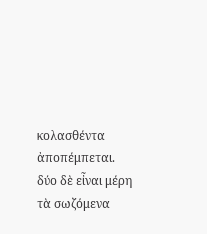κολασθέντα ἀποπέμπεται. δύο δὲ εἶναι μέρη τὰ σωζόμενα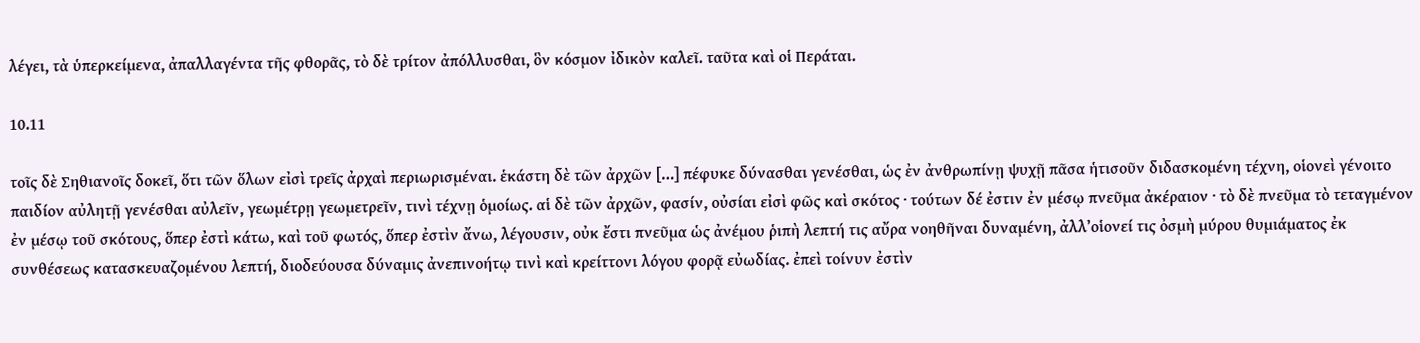λέγει, τὰ ὑπερκείμενα, ἀπαλλαγέντα τῆς φθορᾶς, τὸ δὲ τρίτον ἀπόλλυσθαι, ὃν κόσμον ἰδικὸν καλεῖ. ταῦτα καὶ οἱ Περάται.

10.11

τοῖς δὲ Σηθιανοῖς δοκεῖ, ὅτι τῶν ὅλων εἰσὶ τρεῖς ἀρχαὶ περιωρισμέναι. ἑκάστη δὲ τῶν ἀρχῶν […] πέφυκε δύνασθαι γενέσθαι, ὡς ἐν ἀνθρωπίνῃ ψυχῇ πᾶσα ἡτισοῦν διδασκομένη τέχνη, οἱονεὶ γένοιτο παιδίον αὐλητῇ γενέσθαι αὐλεῖν, γεωμέτρῃ γεωμετρεῖν, τινὶ τέχνῃ ὁμοίως. αἱ δὲ τῶν ἀρχῶν, φασίν, οὐσίαι εἰσὶ φῶς καὶ σκότος · τούτων δέ ἐστιν ἐν μέσῳ πνεῦμα ἀκέραιον · τὸ δὲ πνεῦμα τὸ τεταγμένον ἐν μέσῳ τοῦ σκότους, ὅπερ ἐστὶ κάτω, καὶ τοῦ φωτός, ὅπερ ἐστὶν ἄνω, λέγουσιν, οὐκ ἔστι πνεῦμα ὡς ἀνέμου ῥιπὴ λεπτή τις αὔρα νοηθῆναι δυναμένη, ἀλλ’οἱονεί τις ὀσμὴ μύρου θυμιάματος ἐκ συνθέσεως κατασκευαζομένου λεπτή, διοδεύουσα δύναμις ἀνεπινοήτῳ τινὶ καὶ κρείττονι λόγου φορᾷ εὐωδίας. ἐπεὶ τοίνυν ἐστὶν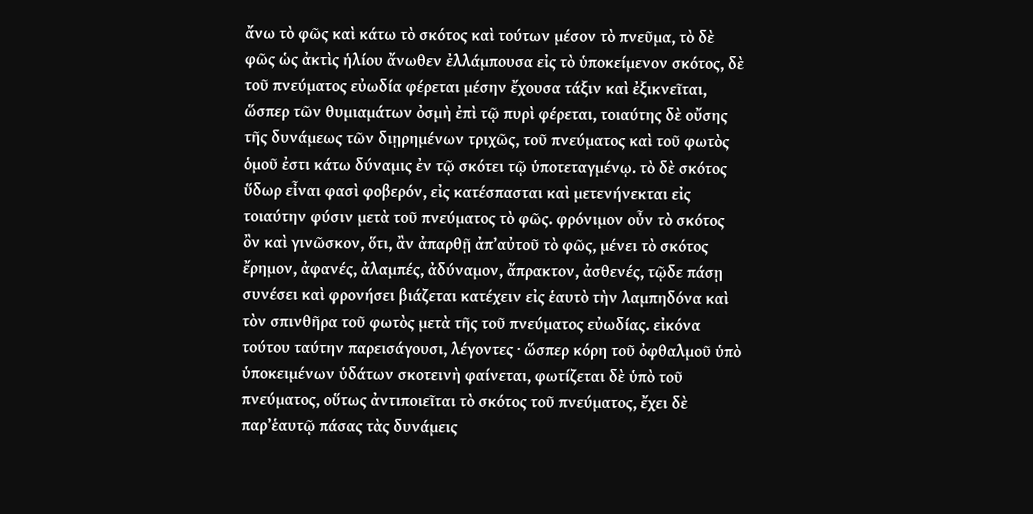ἄνω τὸ φῶς καὶ κάτω τὸ σκότος καὶ τούτων μέσον τὸ πνεῦμα, τὸ δὲ φῶς ὡς ἀκτὶς ἡλίου ἄνωθεν ἐλλάμπουσα εἰς τὸ ὑποκείμενον σκότος, δὲ τοῦ πνεύματος εὐωδία φέρεται μέσην ἔχουσα τάξιν καὶ ἐξικνεῖται, ὥσπερ τῶν θυμιαμάτων ὀσμὴ ἐπὶ τῷ πυρὶ φέρεται, τοιαύτης δὲ οὔσης τῆς δυνάμεως τῶν διῃρημένων τριχῶς, τοῦ πνεύματος καὶ τοῦ φωτὸς ὁμοῦ ἐστι κάτω δύναμις ἐν τῷ σκότει τῷ ὑποτεταγμένῳ. τὸ δὲ σκότος ὕδωρ εἶναι φασὶ φοβερόν, εἰς κατέσπασται καὶ μετενήνεκται εἰς τοιαύτην φύσιν μετὰ τοῦ πνεύματος τὸ φῶς. φρόνιμον οὖν τὸ σκότος ὂν καὶ γινῶσκον, ὅτι, ἂν ἀπαρθῇ ἀπ’αὐτοῦ τὸ φῶς, μένει τὸ σκότος ἔρημον, ἀφανές, ἀλαμπές, ἀδύναμον, ἄπρακτον, ἀσθενές, τῷδε πάσῃ συνέσει καὶ φρονήσει βιάζεται κατέχειν εἰς ἑαυτὸ τὴν λαμπηδόνα καὶ τὸν σπινθῆρα τοῦ φωτὸς μετὰ τῆς τοῦ πνεύματος εὐωδίας. εἰκόνα τούτου ταύτην παρεισάγουσι, λέγοντες · ὥσπερ κόρη τοῦ ὀφθαλμοῦ ὑπὸ ὑποκειμένων ὑδάτων σκοτεινὴ φαίνεται, φωτίζεται δὲ ὑπὸ τοῦ πνεύματος, οὕτως ἀντιποιεῖται τὸ σκότος τοῦ πνεύματος, ἔχει δὲ παρ’ἑαυτῷ πάσας τὰς δυνάμεις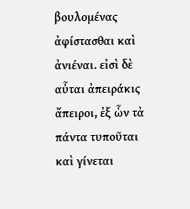βουλομένας ἀφίστασθαι καὶ ἀνιέναι. εἰσὶ δὲ αὗται ἀπειράκις ἄπειροι, ἐξ ὧν τὰ πάντα τυποῦται καὶ γίνεται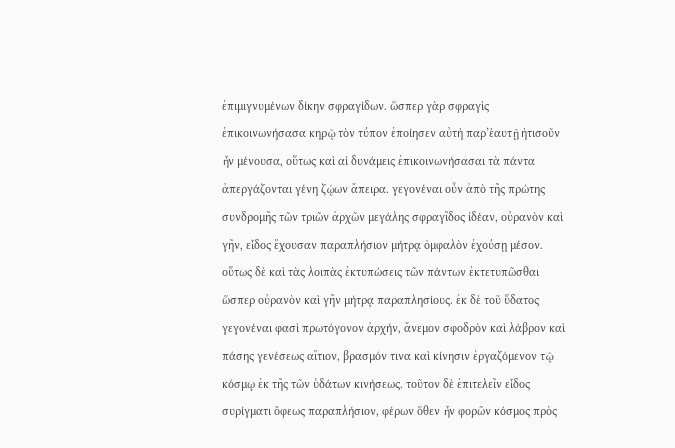ἐπιμιγνυμένων δίκην σφραγίδων. ὥσπερ γὰρ σφραγὶς ἐπικοινωνήσασα κηρῷ τὸν τύπον ἐποίησεν αὐτὴ παρ’ἑαυτῇ ἡτισοῦν ἦν μένουσα, οὕτως καὶ αἱ δυνάμεις ἐπικοινωνήσασαι τὰ πάντα ἀπεργάζονται γένη ζῴων ἄπειρα. γεγονέναι οὖν ἀπὸ τῆς πρώτης συνδρομῆς τῶν τριῶν ἀρχῶν μεγάλης σφραγῖδος ἰδέαν, οὐρανὸν καὶ γῆν, εἶδος ἔχουσαν παραπλήσιον μήτρᾳ ὀμφαλὸν ἐχούσῃ μέσον. οὕτως δὲ καὶ τὰς λοιπὰς ἐκτυπώσεις τῶν πάντων ἐκτετυπῶσθαι ὥσπερ οὐρανὸν καὶ γῆν μήτρᾳ παραπλησίους. ἐκ δὲ τοῦ ὕδατος γεγονέναι φασὶ πρωτόγονον ἀρχήν, ἄνεμον σφοδρὸν καὶ λάβρον καὶ πάσης γενέσεως αἴτιον, βρασμόν τινα καὶ κίνησιν ἐργαζόμενον τῷ κόσμῳ ἐκ τῆς τῶν ὑδάτων κινήσεως. τοῦτον δὲ ἐπιτελεῖν εἶδος συρίγματι ὄφεως παραπλήσιον, φέρων ὅθεν ἦν φορῶν κόσμος πρὸς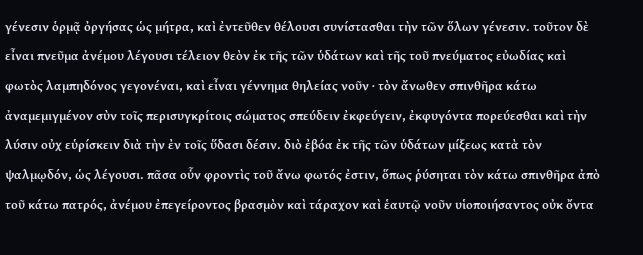γένεσιν ὁρμᾷ ὀργήσας ὡς μήτρα, καὶ ἐντεῦθεν θέλουσι συνίστασθαι τὴν τῶν ὅλων γένεσιν. τοῦτον δὲ εἶναι πνεῦμα ἀνέμου λέγουσι τέλειον θεὸν ἐκ τῆς τῶν ὑδάτων καὶ τῆς τοῦ πνεύματος εὐωδίας καὶ φωτὸς λαμπηδόνος γεγονέναι, καὶ εἶναι γέννημα θηλείας νοῦν · τὸν ἄνωθεν σπινθῆρα κάτω ἀναμεμιγμένον σὺν τοῖς περισυγκρίτοις σώματος σπεύδειν ἐκφεύγειν, ἐκφυγόντα πορεύεσθαι καὶ τὴν λύσιν οὐχ εὑρίσκειν διὰ τὴν ἐν τοῖς ὕδασι δέσιν. διὸ ἐβόα ἐκ τῆς τῶν ὑδάτων μίξεως κατὰ τὸν ψαλμῳδόν, ὡς λέγουσι. πᾶσα οὗν φροντὶς τοῦ ἄνω φωτός ἐστιν, ὅπως ῥύσηται τὸν κάτω σπινθῆρα ἀπὸ τοῦ κάτω πατρός, ἀνέμου ἐπεγείροντος βρασμὸν καὶ τάραχον καὶ ἑαυτῷ νοῦν υἱοποιήσαντος οὐκ ὄντα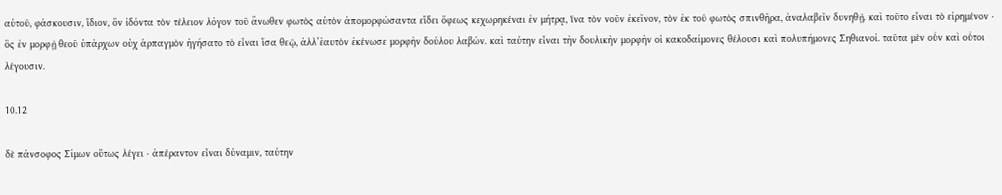αὐτοῦ, φάσκουσιν, ἴδιον, ὃν ἰδόντα τὸν τέλειον λόγον τοῦ ἄνωθεν φωτὸς αὐτὸν ἀπομορφώσαντα εἴδει ὄφεως κεχωρηκέναι ἐν μήτρᾳ, ἵνα τὸν νοῦν ἐκεῖνον, τὸν ἐκ τοῦ φωτὸς σπινθῆρα, ἀναλαβεῖν δυνηθῇ. καὶ τοῦτο εἶναι τὸ εἰρημένον · ὃς ἐν μορφῇ θεοῦ ὑπάρχων οὐχ ἁρπαγμὸν ἡγήσατο τὸ εἶναι ἴσα θεῷ, ἀλλ’ἑαυτὸν ἐκένωσε μορφὴν δούλου λαβών. καὶ ταύτην εἶναι τὴν δουλικὴν μορφὴν οἱ κακοδαίμονες θέλουσι καὶ πολυπήμονες Σηθιανοί. ταῦτα μὲν οὗν καὶ οὗτοι λέγουσιν.

10.12

δὲ πάνσοφος Σίμων οὕτως λέγει · ἀπέραντον εἶναι δύναμιν, ταύτην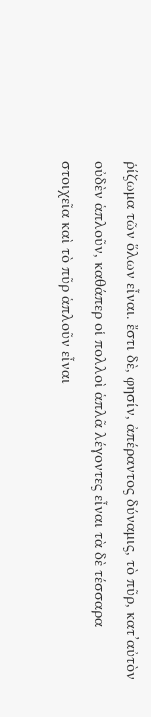ῥίζωμα τῶν ὅλων εἶναι. ἔστι δὲ, φησίν, ἀπέραντος δύναμις, τὸ πῦρ, κατ’αὐτὸν οὐδὲν ἁπλοῦν, καθάπερ οἱ πολλοὶ ἁπλᾶ λέγοντες εἶναι τὰ δὲ τέσσαρα στοιχεῖα καὶ τὸ πῦρ ἁπλοῦν εἶναι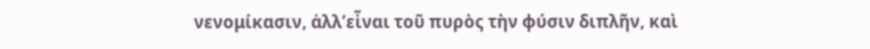νενομίκασιν, ἀλλ’εἶναι τοῦ πυρὸς τὴν φύσιν διπλῆν, καὶ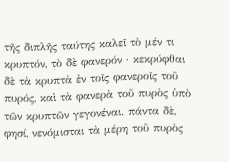τῆς διπλῆς ταύτης καλεῖ τὸ μέν τι κρυπτόν, τὸ δὲ φανερόν · κεκρύφθαι δὲ τὰ κρυπτὰ ἐν τοῖς φανεροῖς τοῦ πυρός, καὶ τὰ φανερὰ τοῦ πυρὸς ὑπὸ τῶν κρυπτῶν γεγονέναι. πάντα δὲ, φησί, νενόμισται τὰ μέρη τοῦ πυρὸς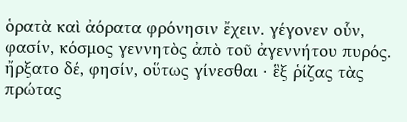ὁρατὰ καὶ ἀόρατα φρόνησιν ἔχειν. γέγονεν οὗν, φασίν, κόσμος γεννητὸς ἀπὸ τοῦ ἀγεννήτου πυρός. ἤρξατο δέ, φησίν, οὕτως γίνεσθαι · ἓξ ῥίζας τὰς πρώτας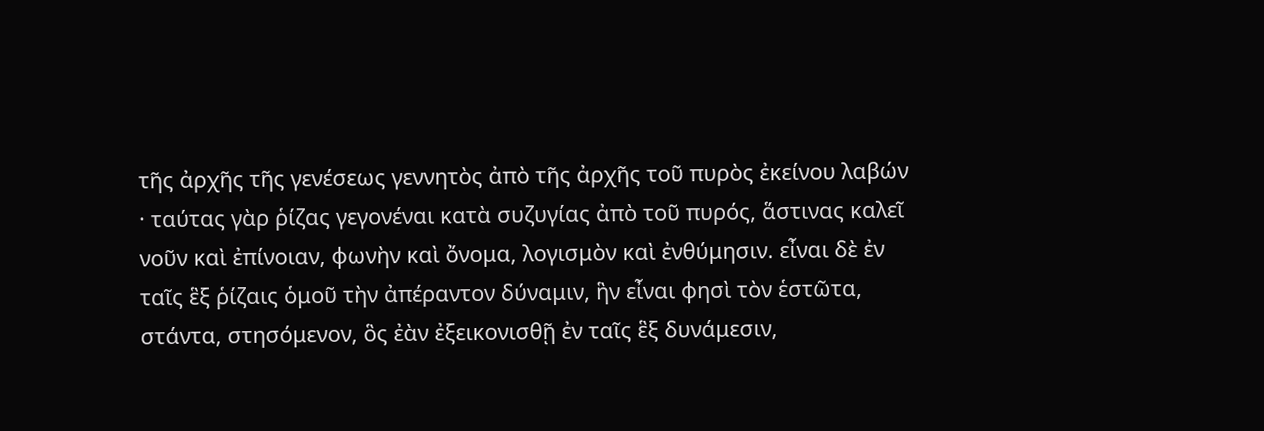τῆς ἀρχῆς τῆς γενέσεως γεννητὸς ἀπὸ τῆς ἀρχῆς τοῦ πυρὸς ἐκείνου λαβών · ταύτας γὰρ ῥίζας γεγονέναι κατὰ συζυγίας ἀπὸ τοῦ πυρός, ἅστινας καλεῖ νοῦν καὶ ἐπίνοιαν, φωνὴν καὶ ὄνομα, λογισμὸν καὶ ἐνθύμησιν. εἶναι δὲ ἐν ταῖς ἓξ ῥίζαις ὁμοῦ τὴν ἀπέραντον δύναμιν, ἣν εἶναι φησὶ τὸν ἑστῶτα, στάντα, στησόμενον, ὃς ἐὰν ἐξεικονισθῇ ἐν ταῖς ἓξ δυνάμεσιν,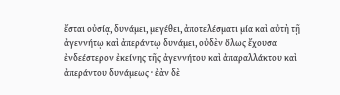ἔσται οὐσίᾳ, δυνάμει, μεγέθει, ἀποτελέσματι μία καὶ αὐτὴ τῇ ἀγεννήτῳ καὶ ἀπεράντῳ δυνάμει, οὐδὲν ὅλως ἔχουσα ἐνδεέστερον ἐκείνης τῆς ἀγεννήτου καὶ ἀπαραλλάκτου καὶ ἀπεράντου δυνάμεως · ἐὰν δὲ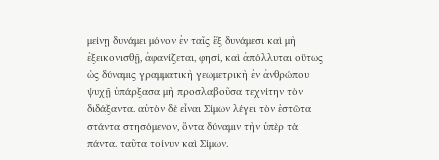μείνῃ δυνάμει μόνον ἐν ταῖς ἓξ δυνάμεσι καὶ μὴ ἐξεικονισθῇ, ἀφανίζεται, φησί, καὶ ἀπόλλυται οὕτως ὡς δύναμις γραμματικὴ γεωμετρικὴ ἐν ἀνθρώπου ψυχῇ ὑπάρξασα μὴ προσλαβοῦσα τεχνίτην τὸν διδάξαντα. αὑτὸν δὲ εἶναι Σίμων λέγει τὸν ἑστῶτα στάντα στησόμενον, ὄντα δύναμιν τὴν ὑπὲρ τὰ πάντα. ταῦτα τοίνυν καὶ Σίμων.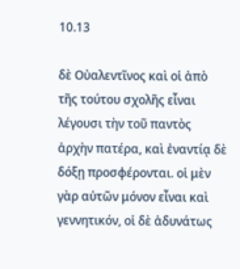10.13

δὲ Οὐαλεντῖνος καὶ οἱ ἀπὸ τῆς τούτου σχολῆς εἶναι λέγουσι τὴν τοῦ παντὸς ἀρχὴν πατέρα, καὶ ἐναντίᾳ δὲ δόξῃ προσφέρονται. οἱ μὲν γὰρ αὐτῶν μόνον εἶναι καὶ γεννητικόν, οἱ δὲ ἀδυνάτως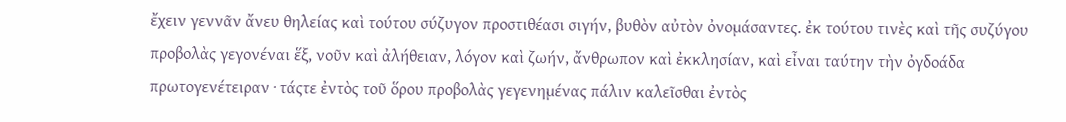ἔχειν γεννᾶν ἄνευ θηλείας καὶ τούτου σύζυγον προστιθέασι σιγήν, βυθὸν αὐτὸν ὀνομάσαντες. ἐκ τούτου τινὲς καὶ τῆς συζύγου προβολὰς γεγονέναι ἕξ, νοῦν καὶ ἀλήθειαν, λόγον καὶ ζωήν, ἄνθρωπον καὶ ἐκκλησίαν, καὶ εἶναι ταύτην τὴν ὀγδοάδα πρωτογενέτειραν · τάςτε ἐντὸς τοῦ ὅρου προβολὰς γεγενημένας πάλιν καλεῖσθαι ἐντὸς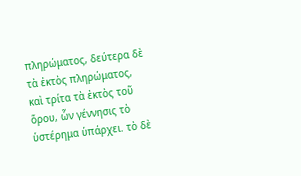πληρώματος, δεύτερα δὲ τὰ ἐκτὸς πληρώματος, καὶ τρίτα τὰ ἐκτὸς τοῦ ὅρου, ὧν γέννησις τὸ ὑστέρημα ὑπάρχει. τὸ δὲ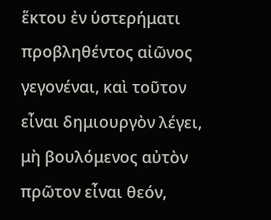ἕκτου ἐν ὑστερήματι προβληθέντος αἰῶνος γεγονέναι, καὶ τοῦτον εἶναι δημιουργὸν λέγει, μὴ βουλόμενος αὐτὸν πρῶτον εἶναι θεόν,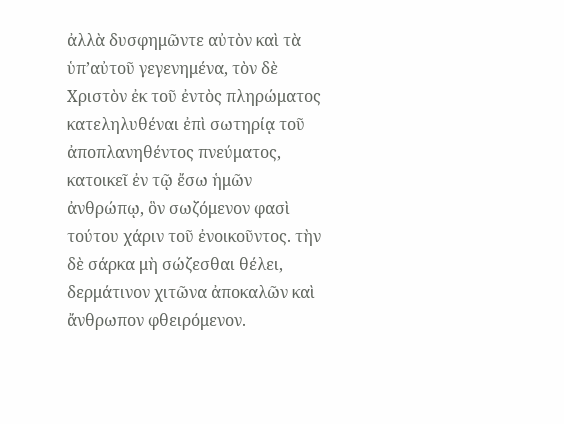ἀλλὰ δυσφημῶντε αὐτὸν καὶ τὰ ὑπ’αὐτοῦ γεγενημένα, τὸν δὲ Χριστὸν ἐκ τοῦ ἐντὸς πληρώματος κατεληλυθέναι ἐπὶ σωτηρίᾳ τοῦ ἀποπλανηθέντος πνεύματος, κατοικεῖ ἐν τῷ ἔσω ἡμῶν ἀνθρώπῳ, ὃν σωζόμενον φασὶ τούτου χάριν τοῦ ἐνοικοῦντος. τὴν δὲ σάρκα μὴ σώζεσθαι θέλει, δερμάτινον χιτῶνα ἀποκαλῶν καὶ ἄνθρωπον φθειρόμενον.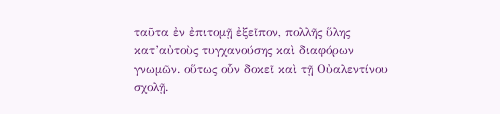ταῦτα ἐν ἐπιτομῇ ἐξεῖπον, πολλῆς ὕλης κατ’αὐτοὺς τυγχανούσης καὶ διαφόρων γνωμῶν. οὕτως οὗν δοκεῖ καὶ τῇ Οὐαλεντίνου σχολῇ.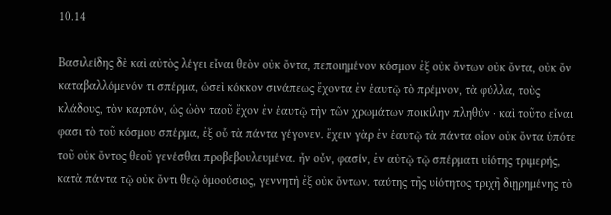10.14

Βασιλείδης δὲ καὶ αὐτὸς λέγει εἶναι θεὸν οὐκ ὄντα, πεποιημένον κόσμον ἐξ οὐκ ὄντων οὐκ ὄντα, οὐκ ὄν καταβαλλόμενόν τι σπέρμα, ὡσεὶ κόκκον σινάπεως ἔχοντα ἐν ἑαυτῷ τὸ πρέμνον, τὰ φύλλα, τοὺς κλάδους, τὸν καρπόν, ὡς ὠὸν ταοῦ ἔχον ἐν ἑαυτῷ τὴν τῶν χρωμάτων ποικίλην πληθύν · καὶ τοῦτο εἶναι φασι τὸ τοῦ κόσμου σπέρμα, ἐξ οὗ τὰ πάντα γέγονεν. ἔχειν γὰρ ἐν ἑαυτῷ τὰ πάντα οἶον οὐκ ὄντα ὑπότε τοῦ οὐκ ὄντος θεοῦ γενέσθαι προβεβουλευμένα. ἦν οὖν, φασίν, ἐν αὐτῷ τῷ σπέρματι υἱότης τριμερής, κατὰ πάντα τῷ οὐκ ὄντι θεῷ ὁμοούσιος, γεννητὴ ἐξ οὐκ ὄντων. ταύτης τῆς υἱότητος τριχῆ διῃρημένης τὸ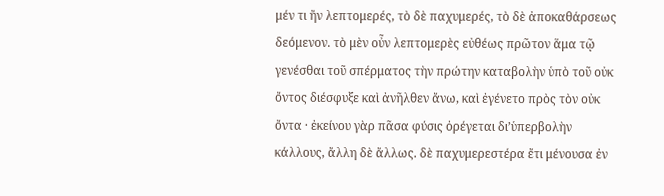μέν τι ἤν λεπτομερές, τὸ δὲ παχυμερές, τὸ δὲ ἀποκαθάρσεως δεόμενον. τὸ μὲν οὖν λεπτομερὲς εὐθέως πρῶτον ἅμα τῷ γενέσθαι τοῦ σπέρματος τὴν πρώτην καταβολὴν ὑπὸ τοῦ οὐκ ὄντος διέσφυξε καὶ ἀνῆλθεν ἄνω, καὶ ἐγένετο πρὸς τὸν οὐκ ὄντα · ἐκείνου γὰρ πᾶσα φύσις ὀρέγεται δι’ὑπερβολὴν κάλλους, ἄλλη δὲ ἄλλως. δὲ παχυμερεστέρα ἔτι μένουσα ἐν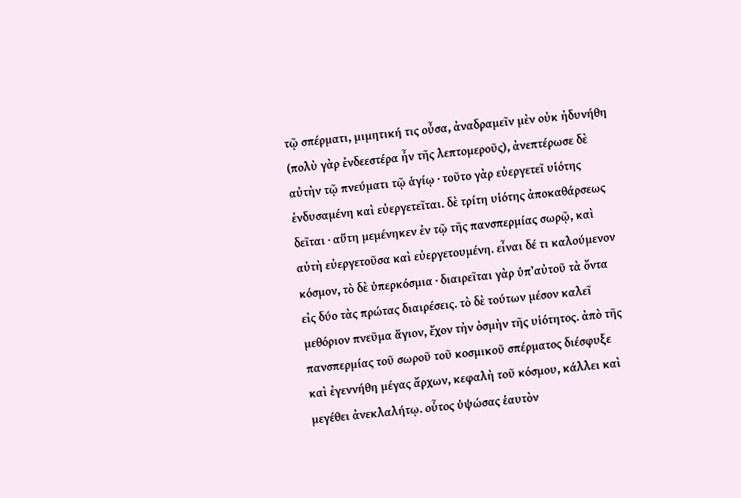τῷ σπέρματι, μιμητική τις οὖσα, ἀναδραμεῖν μὲν οὐκ ἠδυνήθη (πολὺ γὰρ ἐνδεεστέρα ἦν τῆς λεπτομεροῦς), ἀνεπτέρωσε δὲ αὐτὴν τῷ πνεύματι τῷ ἁγίῳ · τοῦτο γὰρ εὐεργετεῖ υἱότης ἐνδυσαμένη καὶ εὐεργετεῖται. δὲ τρίτη υἱότης ἀποκαθάρσεως δεῖται · αὕτη μεμένηκεν ἐν τῷ τῆς πανσπερμίας σωρῷ, καὶ αὐτὴ εὐεργετοῦσα καὶ εὐεργετουμένη. εἶναι δέ τι καλούμενον κόσμον, τὸ δὲ ὑπερκόσμια · διαιρεῖται γὰρ ὑπ’αὐτοῦ τὰ ὄντα εἰς δύο τὰς πρώτας διαιρέσεις. τὸ δὲ τούτων μέσον καλεῖ μεθόριον πνεῦμα ἅγιον, ἔχον τὴν ὀσμὴν τῆς υἱότητος. ἀπὸ τῆς πανσπερμίας τοῦ σωροῦ τοῦ κοσμικοῦ σπέρματος διέσφυξε καὶ ἐγεννήθη μέγας ἄρχων, κεφαλὴ τοῦ κόσμου, κάλλει καὶ μεγέθει ἀνεκλαλήτῳ. οὗτος ὑψώσας ἑαυτὸν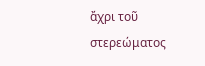ἄχρι τοῦ στερεώματος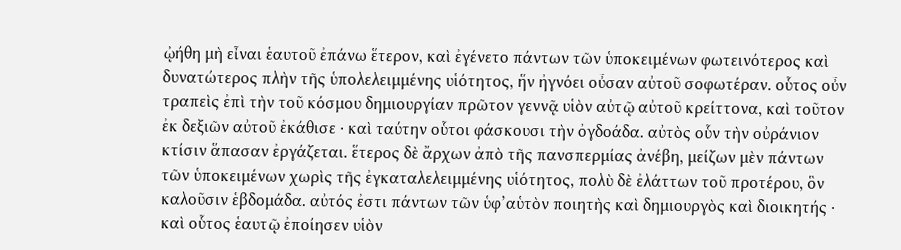ᾠήθη μὴ εἶναι ἑαυτοῦ ἐπάνω ἕτερον, καὶ ἐγένετο πάντων τῶν ὑποκειμένων φωτεινότερος καὶ δυνατώτερος πλὴν τῆς ὑπολελειμμένης υἱότητος, ἥν ἠγνόει οὖσαν αὐτοῦ σοφωτέραν. οὗτος οὖν τραπεὶς ἐπὶ τὴν τοῦ κόσμου δημιουργίαν πρῶτον γεννᾷ υἱὸν αὐτῷ αὐτοῦ κρείττονα, καὶ τοῦτον ἐκ δεξιῶν αὐτοῦ ἐκάθισε · καὶ ταύτην οὗτοι φάσκουσι τὴν ὀγδοάδα. αὐτὸς οὗν τὴν οὐράνιον κτίσιν ἅπασαν ἐργάζεται. ἕτερος δὲ ἄρχων ἀπὸ τῆς πανσπερμίας ἀνέβη, μείζων μὲν πάντων τῶν ὑποκειμένων χωρὶς τῆς ἐγκαταλελειμμένης υἱότητος, πολὺ δὲ ἐλάττων τοῦ προτέρου, ὃν καλοῦσιν ἑβδομάδα. αὐτός ἐστι πάντων τῶν ὑφ’αὑτὸν ποιητὴς καὶ δημιουργὸς καὶ διοικητής · καὶ οὗτος ἑαυτῷ ἐποίησεν υἱὸν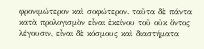φρονιμώτερον καὶ σοφώτερον. ταῦτα δὲ πάντα κατὰ προλογισμὸν εἶναι ἐκείνου τοῦ οὐκ ὄντος λέγουσιν, εἶναι δὲ κόσμους καὶ διαστήματα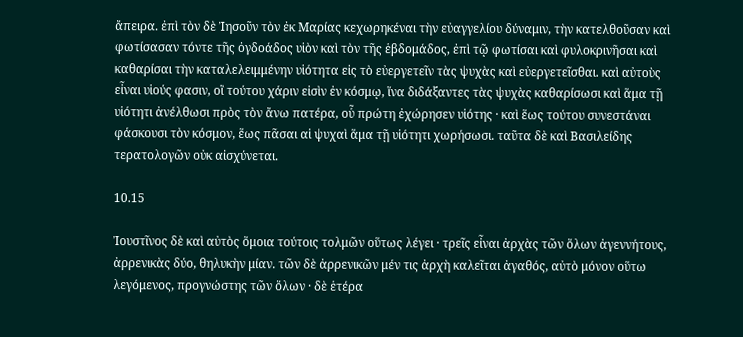ἄπειρα. ἐπὶ τὸν δὲ Ἰησοῦν τὸν ἐκ Μαρίας κεχωρηκέναι τὴν εὐαγγελίου δύναμιν, τὴν κατελθοῦσαν καὶ φωτίσασαν τόντε τῆς ὀγδοάδος υἱὸν καὶ τὸν τῆς ἑβδομάδος, ἐπὶ τῷ φωτίσαι καὶ φυλοκρινῆσαι καὶ καθαρίσαι τὴν καταλελειμμένην υἱότητα εἰς τὸ εὐεργετεῖν τὰς ψυχὰς καὶ εὐεργετεῖσθαι. καὶ αὐτοὺς εἶναι υἱούς φασιν, οἳ τούτου χάριν εἰσὶν ἐν κόσμῳ, ἵνα διδάξαντες τὰς ψυχὰς καθαρίσωσι καὶ ἅμα τῇ υἱότητι ἀνέλθωσι πρὸς τὸν ἄνω πατέρα, οὗ πρώτη ἐχώρησεν υἱότης · καὶ ἕως τούτου συνεστάναι φάσκουσι τὸν κόσμον, ἕως πᾶσαι αἱ ψυχαὶ ἅμα τῇ υἱότητι χωρήσωσι. ταῦτα δὲ καὶ Βασιλείδης τερατολογῶν οὐκ αἰσχύνεται.

10.15

Ἰουστῖνος δὲ καὶ αὐτὸς ὅμοια τούτοις τολμῶν οὕτως λέγει · τρεῖς εἶναι ἀρχὰς τῶν ὅλων ἀγεννήτους, ἀρρενικὰς δύο, θηλυκὴν μίαν. τῶν δὲ ἀρρενικῶν μέν τις ἀρχὴ καλεῖται ἀγαθός, αὐτὸ μόνον οὕτω λεγόμενος, προγνώστης τῶν ὅλων · δὲ ἑτέρα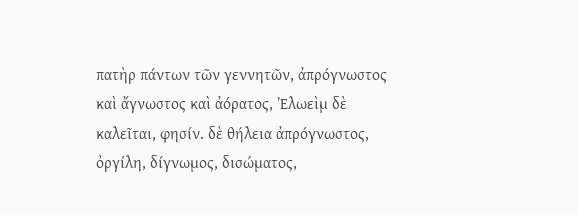πατὴρ πάντων τῶν γεννητῶν, ἀπρόγνωστος καὶ ἄγνωστος καὶ ἀόρατος, Ἐλωεὶμ δὲ καλεῖται, φησίν. δὲ θήλεια ἀπρόγνωστος, ὀργίλη, δίγνωμος, δισώματος,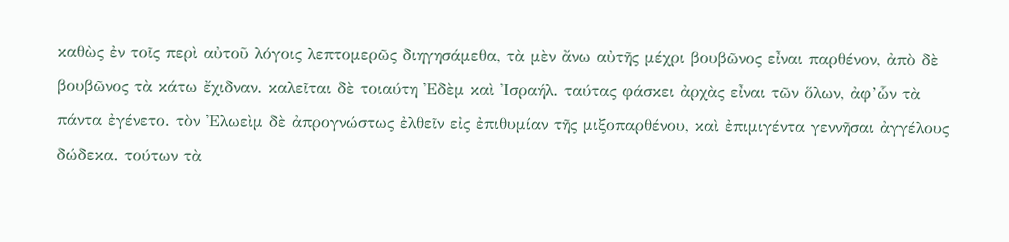καθὼς ἐν τοῖς περὶ αὐτοῦ λόγοις λεπτομερῶς διηγησάμεθα, τὰ μὲν ἄνω αὐτῆς μέχρι βουβῶνος εἶναι παρθένον, ἀπὸ δὲ βουβῶνος τὰ κάτω ἔχιδναν. καλεῖται δὲ τοιαύτη Ἐδὲμ καὶ Ἰσραήλ. ταύτας φάσκει ἀρχὰς εἶναι τῶν ὅλων, ἀφ’ὧν τὰ πάντα ἐγένετο. τὸν Ἐλωεὶμ δὲ ἀπρογνώστως ἐλθεῖν εἰς ἐπιθυμίαν τῆς μιξοπαρθένου, καὶ ἐπιμιγέντα γεννῆσαι ἀγγέλους δώδεκα. τούτων τὰ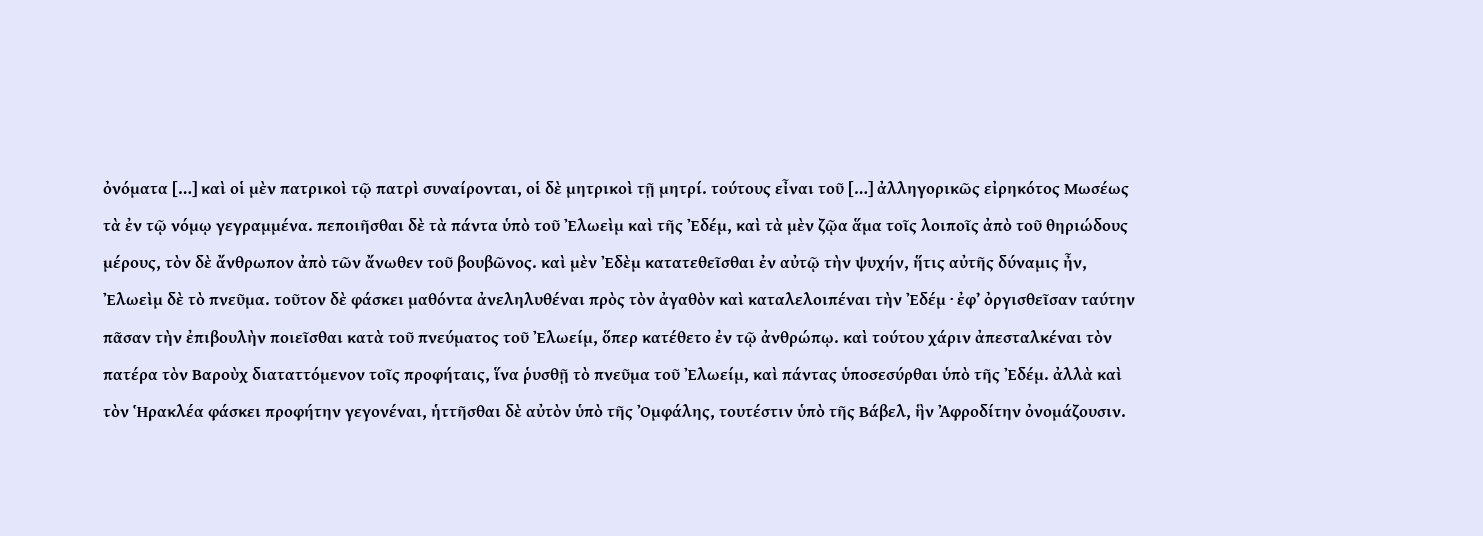ὀνόματα […] καὶ οἱ μὲν πατρικοὶ τῷ πατρὶ συναίρονται, οἱ δὲ μητρικοὶ τῇ μητρί. τούτους εἶναι τοῦ […] ἀλληγορικῶς εἰρηκότος Μωσέως τὰ ἐν τῷ νόμῳ γεγραμμένα. πεποιῆσθαι δὲ τὰ πάντα ὑπὸ τοῦ Ἐλωεὶμ καὶ τῆς Ἐδέμ, καὶ τὰ μὲν ζῷα ἅμα τοῖς λοιποῖς ἀπὸ τοῦ θηριώδους μέρους, τὸν δὲ ἄνθρωπον ἀπὸ τῶν ἄνωθεν τοῦ βουβῶνος. καὶ μὲν Ἐδὲμ κατατεθεῖσθαι ἐν αὐτῷ τὴν ψυχήν, ἥτις αὐτῆς δύναμις ἦν, Ἐλωεὶμ δὲ τὸ πνεῦμα. τοῦτον δὲ φάσκει μαθόντα ἀνεληλυθέναι πρὸς τὸν ἀγαθὸν καὶ καταλελοιπέναι τὴν Ἐδέμ · ἐφ’ ὀργισθεῖσαν ταύτην πᾶσαν τὴν ἐπιβουλὴν ποιεῖσθαι κατὰ τοῦ πνεύματος τοῦ Ἐλωείμ, ὅπερ κατέθετο ἐν τῷ ἀνθρώπῳ. καὶ τούτου χάριν ἀπεσταλκέναι τὸν πατέρα τὸν Βαροὺχ διαταττόμενον τοῖς προφήταις, ἵνα ῥυσθῇ τὸ πνεῦμα τοῦ Ἐλωείμ, καὶ πάντας ὑποσεσύρθαι ὑπὸ τῆς Ἐδέμ. ἀλλὰ καὶ τὸν Ἡρακλέα φάσκει προφήτην γεγονέναι, ἡττῆσθαι δὲ αὐτὸν ὑπὸ τῆς Ὀμφάλης, τουτέστιν ὑπὸ τῆς Βάβελ, ἣν Ἀφροδίτην ὀνομάζουσιν.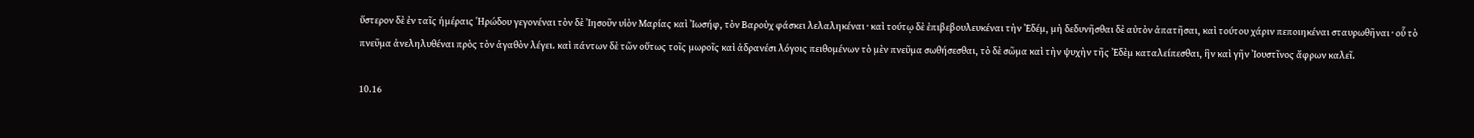ὕστερον δὲ ἐν ταῖς ἡμέραις Ἡρώδου γεγονέναι τὸν δὲ Ἰησοῦν υἱὸν Μαρίας καὶ Ἰωσήφ, τὸν Βαροὺχ φάσκει λελαληκέναι · καὶ τούτῳ δὲ ἐπιβεβουλευκέναι τὴν Ἐδέμ, μὴ δεδυνῆσθαι δὲ αὐτὸν ἀπατῆσαι, καὶ τούτου χάριν πεποιηκέναι σταυρωθῆναι · οὗ τὸ πνεῦμα ἀνεληλυθέναι πρὸς τὸν ἀγαθὸν λέγει. καὶ πάντων δὲ τῶν οὕτως τοῖς μωροῖς καὶ ἀδρανέσι λόγοις πειθομένων τὸ μὲν πνεῦμα σωθήσεσθαι, τὸ δὲ σῶμα καὶ τὴν ψυχὴν τῆς Ἐδὲμ καταλείπεσθαι, ἣν καὶ γῆν Ἰουστῖνος ἄφρων καλεῖ.

10.16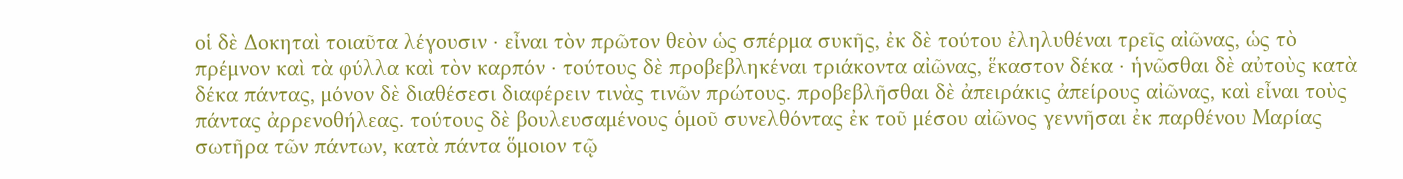οἱ δὲ Δοκηταὶ τοιαῦτα λέγουσιν · εἶναι τὸν πρῶτον θεὸν ὡς σπέρμα συκῆς, ἐκ δὲ τούτου ἐληλυθέναι τρεῖς αἰῶνας, ὡς τὸ πρέμνον καὶ τὰ φύλλα καὶ τὸν καρπόν · τούτους δὲ προβεβληκέναι τριάκοντα αἰῶνας, ἕκαστον δέκα · ἡνῶσθαι δὲ αὐτοὺς κατὰ δέκα πάντας, μόνον δὲ διαθέσεσι διαφέρειν τινὰς τινῶν πρώτους. προβεβλῆσθαι δὲ ἀπειράκις ἀπείρους αἰῶνας, καὶ εἶναι τοὺς πάντας ἀρρενοθήλεας. τούτους δὲ βουλευσαμένους ὁμοῦ συνελθόντας ἐκ τοῦ μέσου αἰῶνος γεννῆσαι ἐκ παρθένου Μαρίας σωτῆρα τῶν πάντων, κατὰ πάντα ὅμοιον τῷ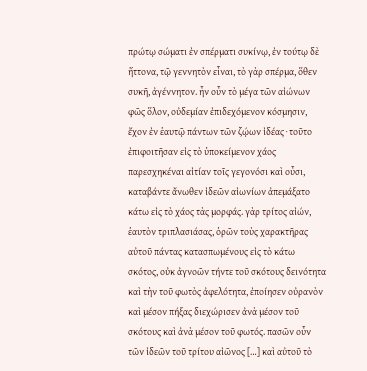πρώτῳ σώματι ἐν σπέρματι συκίνῳ, ἐν τούτῳ δὲ ἥττονα, τῷ γεννητὸν εἶναι, τὸ γὰρ σπέρμα, ὅθεν συκῆ, ἀγέννητον. ἦν οὖν τὸ μέγα τῶν αἰώνων φῶς ὅλον, οὐδεμίαν ἐπιδεχόμενον κόσμησιν, ἔχον ἐν ἑαυτῷ πάντων τῶν ζῴων ἰδέας · τοῦτο ἐπιφοιτῆσαν εἰς τὸ ὑποκείμενον χάος παρεσχηκέναι αἰτίαν τοῖς γεγονόσι καὶ οὖσι, καταβάντε ἄνωθεν ἰδεῶν αἰωνίων ἀπεμάξατο κάτω εἰς τὸ χάος τὰς μορφάς. γὰρ τρίτος αἰών, ἑαυτὸν τριπλασιάσας, ὁρῶν τοὺς χαρακτῆρας αὐτοῦ πάντας κατασπωμένους εἰς τὸ κάτω σκότος, οὐκ ἀγνοῶν τήντε τοῦ σκότους δεινότητα καὶ τὴν τοῦ φωτὸς ἀφελότητα, ἐποίησεν οὐρανὸν καὶ μέσον πήξας διεχώρισεν ἀνὰ μέσον τοῦ σκότους καὶ ἀνὰ μέσον τοῦ φωτός. πασῶν οὖν τῶν ἰδεῶν τοῦ τρίτου αἰῶνος […] καὶ αὐτοῦ τὸ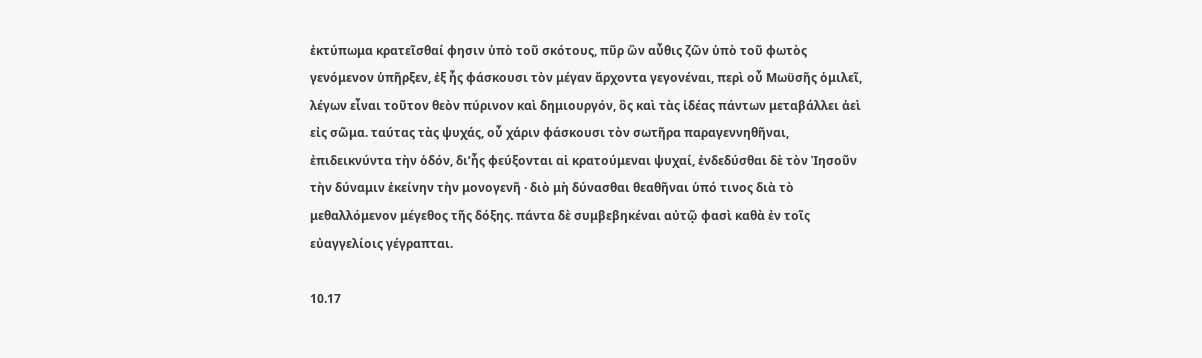ἐκτύπωμα κρατεῖσθαί φησιν ὑπὸ τοῦ σκότους, πῦρ ὢν αὖθις ζῶν ὑπὸ τοῦ φωτὸς γενόμενον ὑπῆρξεν, ἐξ ἧς φάσκουσι τὸν μέγαν ἄρχοντα γεγονέναι, περὶ οὗ Μωϋσῆς ὁμιλεῖ, λέγων εἶναι τοῦτον θεὸν πύρινον καὶ δημιουργόν, ὃς καὶ τὰς ἰδέας πάντων μεταβάλλει ἀεὶ εἰς σῶμα. ταύτας τὰς ψυχάς, οὗ χάριν φάσκουσι τὸν σωτῆρα παραγεννηθῆναι, ἐπιδεικνύντα τὴν ὁδόν, δι’ἧς φεύξονται αἱ κρατούμεναι ψυχαί, ἐνδεδύσθαι δὲ τὸν Ἰησοῦν τὴν δύναμιν ἐκείνην τὴν μονογενῆ · διὸ μὴ δύνασθαι θεαθῆναι ὑπό τινος διὰ τὸ μεθαλλόμενον μέγεθος τῆς δόξης. πάντα δὲ συμβεβηκέναι αὐτῷ φασὶ καθὰ ἐν τοῖς εὐαγγελίοις γέγραπται.

10.17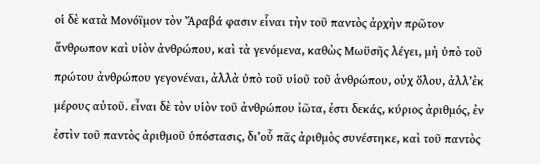οἱ δὲ κατὰ Μονόϊμον τὸν Ἄραβά φασιν εἷναι τὴν τοῦ παντὸς ἀρχὴν πρῶτον ἄνθρωπον καὶ υἱὸν ἀνθρώπου, καὶ τὰ γενόμενα, καθὼς Μωϋσῆς λέγει, μὴ ὑπὸ τοῦ πρώτου ἀνθρώπου γεγονέναι, ἀλλὰ ὑπὸ τοῦ υἱοῦ τοῦ ἀνθρώπου, οὐχ ὅλου, ἀλλ’ἐκ μέρους αὐτοῦ. εἶναι δὲ τὸν υἱὸν τοῦ ἀνθρώπου ἰῶτα, ἐστι δεκάς, κύριος ἀριθμός, ἐν ἐστὶν τοῦ παντὸς ἀριθμοῦ ὑπόστασις, δι’οὗ πᾶς ἀριθμὸς συνέστηκε, καὶ τοῦ παντὸς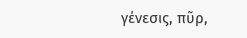γένεσις, πῦρ,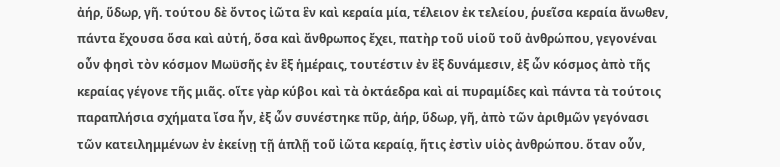ἀήρ, ὕδωρ, γῆ. τούτου δὲ ὄντος ἰῶτα ἓν καὶ κεραία μία, τέλειον ἐκ τελείου, ῥυεῖσα κεραία ἄνωθεν, πάντα ἔχουσα ὅσα καὶ αὐτή, ὅσα καὶ ἄνθρωπος ἔχει, πατὴρ τοῦ υἱοῦ τοῦ ἀνθρώπου, γεγονέναι οὖν φησὶ τὸν κόσμον Μωϋσῆς ἐν ἓξ ἡμέραις, τουτέστιν ἐν ἓξ δυνάμεσιν, ἐξ ὧν κόσμος ἀπὸ τῆς κεραίας γέγονε τῆς μιᾶς. οἵτε γὰρ κύβοι καὶ τὰ ὀκτάεδρα καὶ αἱ πυραμίδες καὶ πάντα τὰ τούτοις παραπλήσια σχήματα ἴσα ἦν, ἐξ ὧν συνέστηκε πῦρ, ἀήρ, ὕδωρ, γῆ, ἀπὸ τῶν ἀριθμῶν γεγόνασι τῶν κατειλημμένων ἐν ἐκείνῃ τῇ ἁπλῇ τοῦ ἰῶτα κεραίᾳ, ἥτις ἐστὶν υἱὸς ἀνθρώπου. ὅταν οὗν,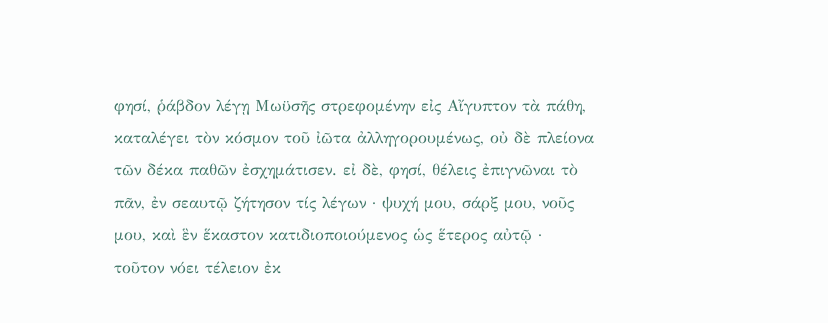φησί, ῥάβδον λέγῃ Μωϋσῆς στρεφομένην εἰς Αἴγυπτον τὰ πάθη, καταλέγει τὸν κόσμον τοῦ ἰῶτα ἀλληγορουμένως, οὐ δὲ πλείονα τῶν δέκα παθῶν ἐσχημάτισεν. εἰ δὲ, φησί, θέλεις ἐπιγνῶναι τὸ πᾶν, ἐν σεαυτῷ ζήτησον τίς λέγων · ψυχή μου, σάρξ μου, νοῦς μου, καὶ ἓν ἕκαστον κατιδιοποιούμενος ὡς ἕτερος αὐτῷ · τοῦτον νόει τέλειον ἐκ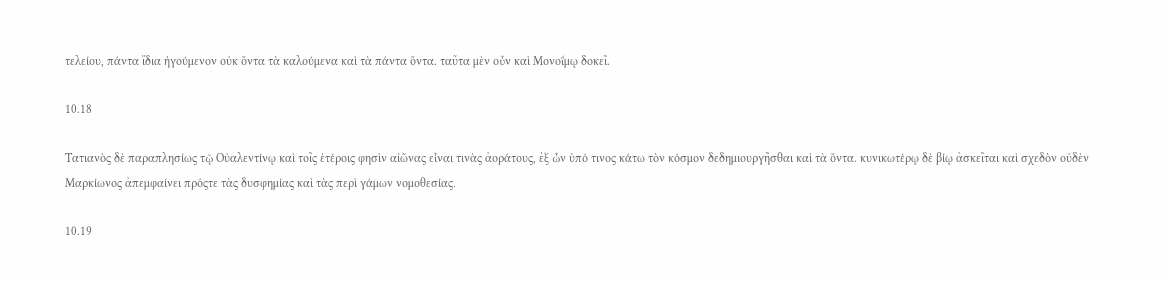τελείου, πάντα ἴδια ἡγούμενον οὐκ ὄντα τὰ καλούμενα καὶ τὰ πάντα ὄντα. ταῦτα μὲν οὖν καὶ Μονοΐμῳ δοκεῖ.

10.18

Τατιανὸς δὲ παραπλησίως τῷ Οὐαλεντίνῳ καὶ τοῖς ἑτέροις φησὶν αἰῶνας εἷναι τινὰς ἀοράτους, ἐξ ὧν ὑπό τινος κάτω τὸν κόσμον δεδημιουργῆσθαι καὶ τὰ ὄντα. κυνικωτέρῳ δὲ βίῳ ἀσκεῖται καὶ σχεδὸν οὐδὲν Μαρκίωνος ἀπεμφαίνει πρόςτε τὰς δυσφημίας καὶ τὰς περὶ γάμων νομοθεσίας.

10.19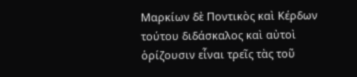Μαρκίων δὲ Ποντικὸς καὶ Κέρδων τούτου διδάσκαλος καὶ αὐτοὶ ὁρίζουσιν εἶναι τρεῖς τὰς τοῦ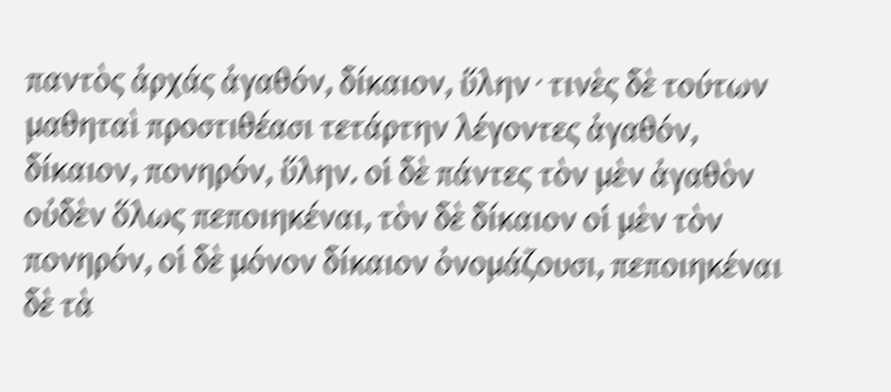παντὸς ἀρχάς ἀγαθόν, δίκαιον, ὕλην · τινὲς δὲ τούτων μαθηταὶ προστιθέασι τετάρτην λέγοντες ἀγαθόν, δίκαιον, πονηρόν, ὕλην. οἱ δὲ πάντες τὸν μὲν ἀγαθὸν οὐδὲν ὅλως πεποιηκέναι, τὸν δὲ δίκαιον οἱ μὲν τὸν πονηρόν, οἱ δὲ μόνον δίκαιον ὀνομάζουσι, πεποιηκέναι δὲ τὰ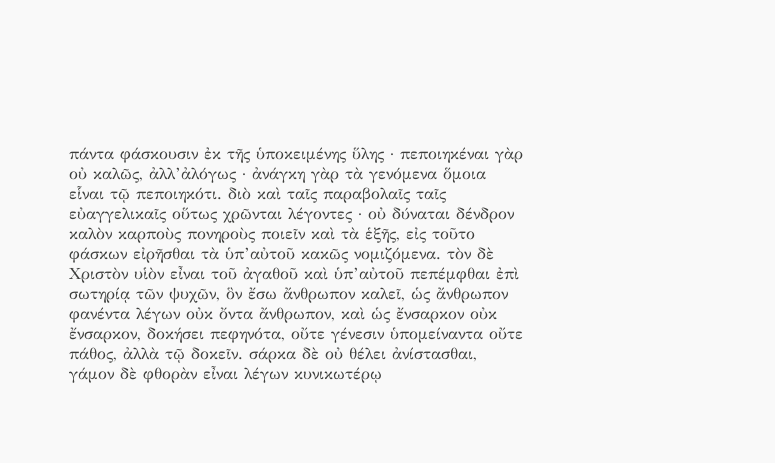πάντα φάσκουσιν ἐκ τῆς ὑποκειμένης ὕλης · πεποιηκέναι γὰρ οὐ καλῶς, ἀλλ’ἀλόγως · ἀνάγκη γὰρ τὰ γενόμενα ὅμοια εἷναι τῷ πεποιηκότι. διὸ καὶ ταῖς παραβολαῖς ταῖς εὐαγγελικαῖς οὕτως χρῶνται λέγοντες · οὐ δύναται δένδρον καλὸν καρποὺς πονηροὺς ποιεῖν καὶ τὰ ἑξῆς, εἰς τοῦτο φάσκων εἰρῆσθαι τὰ ὑπ’αὐτοῦ κακῶς νομιζόμενα. τὸν δὲ Χριστὸν υἱὸν εἶναι τοῦ ἀγαθοῦ καὶ ὑπ’αὐτοῦ πεπέμφθαι ἐπὶ σωτηρίᾳ τῶν ψυχῶν, ὃν ἔσω ἄνθρωπον καλεῖ, ὡς ἄνθρωπον φανέντα λέγων οὐκ ὄντα ἄνθρωπον, καὶ ὡς ἔνσαρκον οὐκ ἔνσαρκον, δοκήσει πεφηνότα, οὔτε γένεσιν ὑπομείναντα οὔτε πάθος, ἀλλὰ τῷ δοκεῖν. σάρκα δὲ οὐ θέλει ἀνίστασθαι, γάμον δὲ φθορὰν εἶναι λέγων κυνικωτέρῳ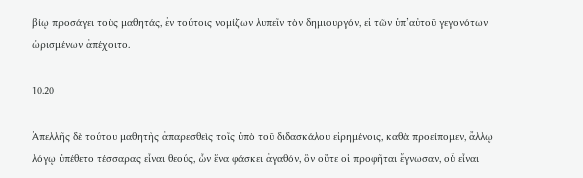βίῳ προσάγει τοὺς μαθητάς, ἐν τούτοις νομίζων λυπεῖν τὸν δημιουργόν, εἰ τῶν ὑπ’αὐτοῦ γεγονότων ὡρισμένων ἀπέχοιτο.

10.20

Ἀπελλῆς δὲ τούτου μαθητὴς ἀπαρεσθεὶς τοῖς ὑπὸ τοῦ διδασκάλου εἰρημένοις, καθὰ προείπομεν, ἄλλῳ λόγῳ ὑπέθετο τέσσαρας εἶναι θεούς, ὧν ἕνα φάσκει ἀγαθόν, ὃν οὔτε οἱ προφῆται ἔγνωσαν, οὗ εἶναι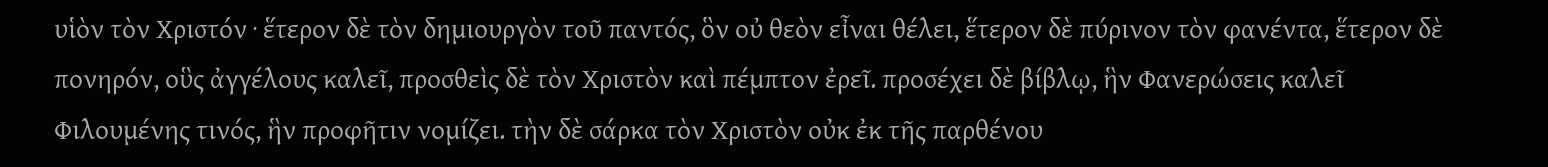υἱὸν τὸν Χριστόν · ἕτερον δὲ τὸν δημιουργὸν τοῦ παντός, ὃν οὐ θεὸν εἶναι θέλει, ἕτερον δὲ πύρινον τὸν φανέντα, ἕτερον δὲ πονηρόν, οὓς ἀγγέλους καλεῖ, προσθεὶς δὲ τὸν Χριστὸν καὶ πέμπτον ἐρεῖ. προσέχει δὲ βίβλῳ, ἣν Φανερώσεις καλεῖ Φιλουμένης τινός, ἣν προφῆτιν νομίζει. τὴν δὲ σάρκα τὸν Χριστὸν οὐκ ἐκ τῆς παρθένου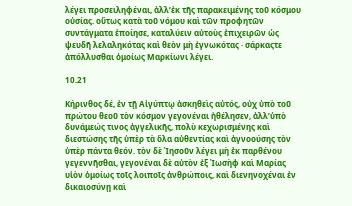λέγει προσειληφέναι, ἀλλ’ἐκ τῆς παρακειμένης τοῦ κόσμου οὐσίας. οὕτως κατὰ τοῦ νόμου καὶ τῶν προφητῶν συντάγματα ἐποίησε, καταλύειν αὐτοὺς ἐπιχειρῶν ὡς ψευδῆ λελαληκότας καὶ θεὸν μὴ ἐγνωκότας · σάρκαςτε ἀπόλλυσθαι ὁμοίως Μαρκίωνι λέγει.

10.21

Κήρινθος δέ, ἐν τῇ Αἰγύπτῳ ἀσκηθεὶς αὐτός, οὐχ ὑπὸ τοῦ πρώτου θεοῦ τὸν κόσμον γεγονέναι ἠθέλησεν, ἀλλ’ὑπὸ δυνάμεώς τινος ἀγγελικῆς, πολὺ κεχωρισμένης καὶ διεστώσης τῆς ὑπὲρ τὰ ὅλα αὐθεντίας καὶ ἀγνοούσης τὸν ὑπὲρ πάντα θεόν. τὸν δὲ Ἰησοῦν λέγει μὴ ἐκ παρθένου γεγεννῆσθαι, γεγονέναι δὲ αὐτὸν ἐξ Ἰωσὴφ καὶ Μαρίας υἱὸν ὁμοίως τοῖς λοιποῖς ἀνθρώποις, καὶ διενηνοχέναι ἐν δικαιοσύνῃ καὶ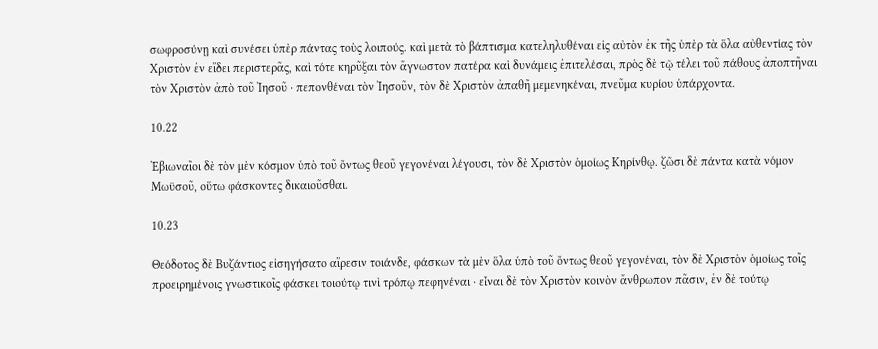σωφροσύνῃ καὶ συνέσει ὑπὲρ πάντας τοὺς λοιπούς. καὶ μετὰ τὸ βάπτισμα κατεληλυθέναι εἰς αὐτὸν ἐκ τῆς ὑπὲρ τὰ ὅλα αὐθεντίας τὸν Χριστὸν ἐν εἴδει περιστερᾶς, καὶ τότε κηρῦξαι τὸν ἄγνωστον πατέρα καὶ δυνάμεις ἐπιτελέσαι, πρὸς δὲ τῷ τέλει τοῦ πάθους ἀποπτῆναι τὸν Χριστὸν ἀπὸ τοῦ Ἰησοῦ · πεπονθέναι τὸν Ἰησοῦν, τὸν δὲ Χριστὸν ἀπαθῆ μεμενηκέναι, πνεῦμα κυρίου ὑπάρχοντα.

10.22

Ἐβιωναῖοι δὲ τὸν μὲν κόσμον ὑπὸ τοῦ ὄντως θεοῦ γεγονέναι λέγουσι, τὸν δὲ Χριστὸν ὁμοίως Κηρίνθῳ. ζῶσι δὲ πάντα κατὰ νόμον Μωϋσοῦ, οὕτω φάσκοντες δικαιοῦσθαι.

10.23

Θεόδοτος δὲ Βυζάντιος εἰσηγήσατο αἵρεσιν τοιάνδε, φάσκων τὰ μὲν ὅλα ὑπὸ τοῦ ὄντως θεοῦ γεγονέναι, τὸν δὲ Χριστὸν ὁμοίως τοῖς προειρημένοις γνωστικοῖς φάσκει τοιούτῳ τινὶ τρόπῳ πεφηνέναι · εἶναι δὲ τὸν Χριστὸν κοινὸν ἄνθρωπον πᾶσιν, ἐν δὲ τούτῳ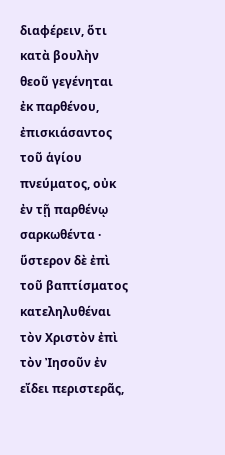διαφέρειν, ὅτι κατὰ βουλὴν θεοῦ γεγένηται ἐκ παρθένου, ἐπισκιάσαντος τοῦ ἁγίου πνεύματος, οὐκ ἐν τῇ παρθένῳ σαρκωθέντα · ὕστερον δὲ ἐπὶ τοῦ βαπτίσματος κατεληλυθέναι τὸν Χριστὸν ἐπὶ τὸν Ἰησοῦν ἐν εἴδει περιστερᾶς,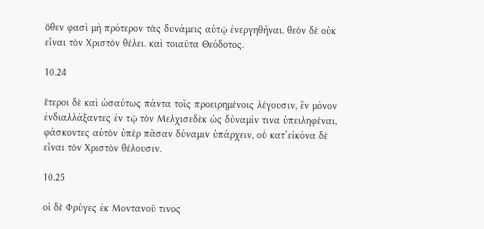ὅθεν φασὶ μὴ πρότερον τὰς δυνάμεις αὐτῷ ἐνεργηθῆναι. θεὸν δὲ οὐκ εἶναι τὸν Χριστὸν θέλει. καὶ τοιαῦτα Θεόδοτος.

10.24

ἕτεροι δὲ καὶ ὡσαύτως πάντα τοῖς προειρημένοις λέγουσιν, ἓν μόνον ἐνδιαλλάξαντες ἐν τῷ τὸν Μελχισεδὲκ ὡς δύναμίν τινα ὑπειληφέναι, φάσκοντες αὐτὸν ὑπὲρ πᾶσαν δύναμιν ὑπάρχειν, οὗ κατ’εἰκόνα δὲ εἶναι τὸν Χριστὸν θέλουσιν.

10.25

οἱ δὲ Φρύγες ἐκ Μοντανοῦ τινος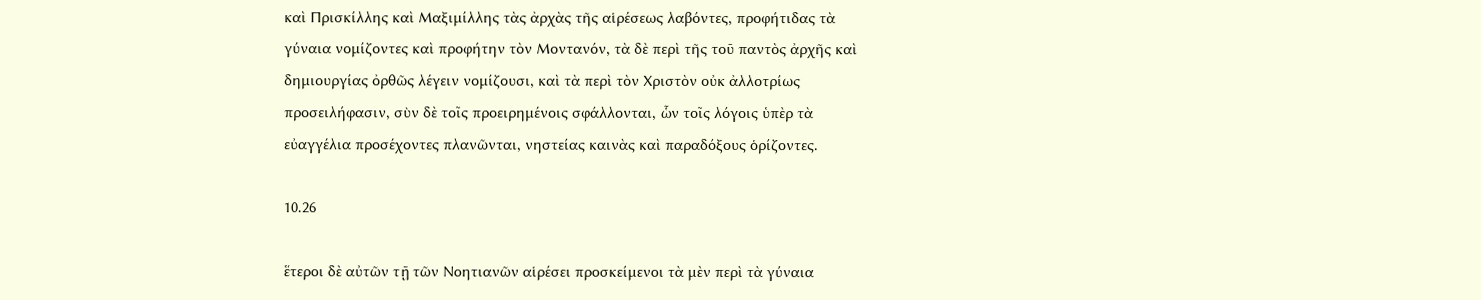καὶ Πρισκίλλης καὶ Μαξιμίλλης τὰς ἀρχὰς τῆς αἱρέσεως λαβόντες, προφήτιδας τὰ γύναια νομίζοντες καὶ προφήτην τὸν Μοντανόν, τὰ δὲ περὶ τῆς τοῦ παντὸς ἀρχῆς καὶ δημιουργίας ὀρθῶς λέγειν νομίζουσι, καὶ τὰ περὶ τὸν Χριστὸν οὐκ ἀλλοτρίως προσειλήφασιν, σὺν δὲ τοῖς προειρημένοις σφάλλονται, ὧν τοῖς λόγοις ὑπὲρ τὰ εὐαγγέλια προσέχοντες πλανῶνται, νηστείας καινὰς καὶ παραδόξους ὁρίζοντες.

10.26

ἕτεροι δὲ αὐτῶν τῇ τῶν Νοητιανῶν αἱρέσει προσκείμενοι τὰ μὲν περὶ τὰ γύναια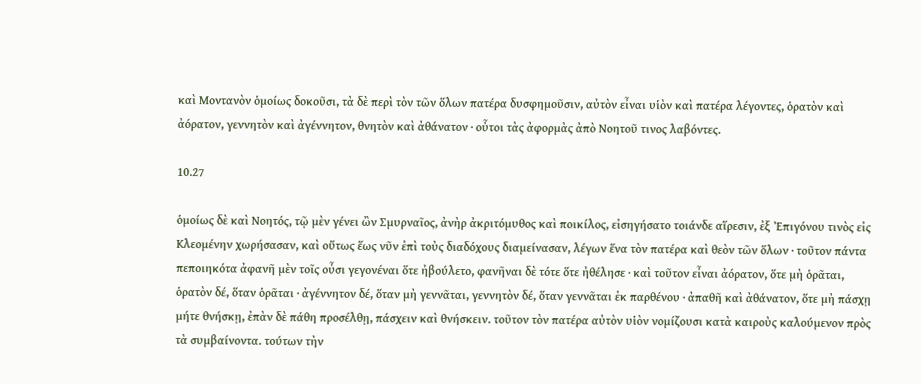καὶ Μοντανὸν ὁμοίως δοκοῦσι, τὰ δὲ περὶ τὸν τῶν ὅλων πατέρα δυσφημοῦσιν, αὐτὸν εἶναι υἱὸν καὶ πατέρα λέγοντες, ὁρατὸν καὶ ἀόρατον, γεννητὸν καὶ ἀγέννητον, θνητὸν καὶ ἀθάνατον · οὗτοι τὰς ἀφορμὰς ἀπὸ Νοητοῦ τινος λαβόντες.

10.27

ὁμοίως δὲ καὶ Νοητός, τῷ μὲν γένει ὢν Σμυρναῖος, ἀνὴρ ἀκριτόμυθος καὶ ποικίλος, εἰσηγήσατο τοιάνδε αἵρεσιν, ἐξ Ἐπιγόνου τινὸς εἰς Κλεομένην χωρήσασαν, καὶ οὕτως ἕως νῦν ἐπὶ τοὺς διαδόχους διαμείνασαν, λέγων ἕνα τὸν πατέρα καὶ θεὸν τῶν ὅλων · τοῦτον πάντα πεποιηκότα ἀφανῆ μὲν τοῖς οὖσι γεγονέναι ὅτε ἠβούλετο, φανῆναι δὲ τότε ὅτε ἠθέλησε · καὶ τοῦτον εἶναι ἀόρατον, ὅτε μὴ ὁρᾶται, ὁρατὸν δέ, ὅταν ὁρᾶται · ἀγέννητον δέ, ὅταν μὴ γεννᾶται, γεννητὸν δέ, ὅταν γεννᾶται ἐκ παρθένου · ἀπαθῆ καὶ ἀθάνατον, ὅτε μὴ πάσχῃ μήτε θνήσκῃ, ἐπὰν δὲ πάθη προσέλθῃ, πάσχειν καὶ θνήσκειν. τοῦτον τὸν πατέρα αὐτὸν υἱὸν νομίζουσι κατὰ καιροὺς καλούμενον πρὸς τὰ συμβαίνοντα. τούτων τὴν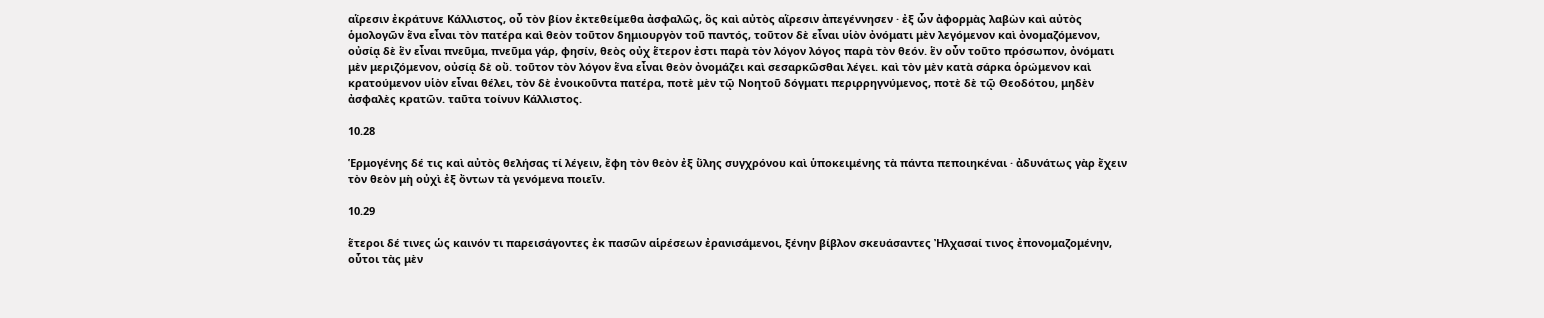αἵρεσιν ἐκράτυνε Κάλλιστος, οὗ τὸν βίον ἐκτεθείμεθα ἀσφαλῶς, ὃς καὶ αὐτὸς αἵρεσιν ἀπεγέννησεν · ἐξ ὧν ἀφορμὰς λαβὼν καὶ αὐτὸς ὁμολογῶν ἕνα εἶναι τὸν πατέρα καὶ θεὸν τοῦτον δημιουργὸν τοῦ παντός, τοῦτον δὲ εἶναι υἱὸν ὀνόματι μὲν λεγόμενον καὶ ὀνομαζόμενον, οὐσίᾳ δὲ ἓν εἶναι πνεῦμα, πνεῦμα γάρ, φησίν, θεὸς οὐχ ἕτερον ἐστι παρὰ τὸν λόγον λόγος παρὰ τὸν θεόν. ἓν οὖν τοῦτο πρόσωπον, ὀνόματι μὲν μεριζόμενον, οὐσίᾳ δὲ οὔ. τοῦτον τὸν λόγον ἕνα εἶναι θεὸν ὀνομάζει καὶ σεσαρκῶσθαι λέγει. καὶ τὸν μὲν κατὰ σάρκα ὁρώμενον καὶ κρατούμενον υἱὸν εἶναι θέλει, τὸν δὲ ἐνοικοῦντα πατέρα, ποτὲ μὲν τῷ Νοητοῦ δόγματι περιρρηγνύμενος, ποτὲ δὲ τῷ Θεοδότου, μηδὲν ἀσφαλὲς κρατῶν. ταῦτα τοίνυν Κάλλιστος.

10.28

Ἑρμογένης δέ τις καὶ αὐτὸς θελήσας τί λέγειν, ἔφη τὸν θεὸν ἐξ ὕλης συγχρόνου καὶ ὑποκειμένης τὰ πάντα πεποιηκέναι · ἀδυνάτως γὰρ ἔχειν τὸν θεὸν μὴ οὐχὶ ἐξ ὄντων τὰ γενόμενα ποιεῖν.

10.29

ἕτεροι δέ τινες ὡς καινόν τι παρεισάγοντες ἐκ πασῶν αἱρέσεων ἐρανισάμενοι, ξένην βίβλον σκευάσαντες Ἠλχασαί τινος ἐπονομαζομένην, οὗτοι τὰς μὲν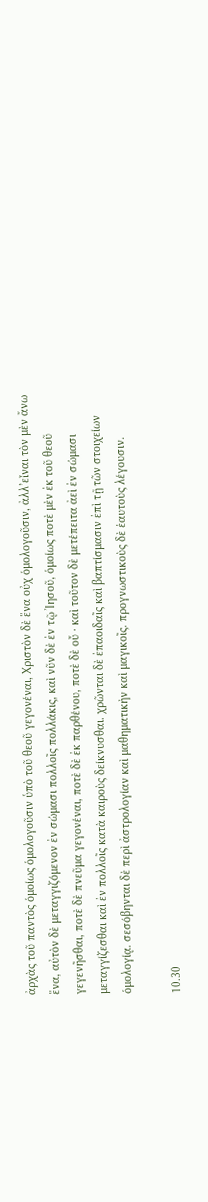ἀρχὰς τοῦ παντὸς ὁμοίως ὁμολογοῦσιν ὑπὸ τοῦ θεοῦ γεγονέναι, Χριστὸν δὲ ἕνα οὐχ ὁμολογοῦσιν, ἀλλ’εἶναι τὸν μὲν ἄνω ἕνα, αὐτὸν δὲ μεταγγιζόμενον ἐν σώμασι πολλοῖς πολλάκις, καὶ νῦν δὲ ἐν τῷ Ἰησοῦ, ὁμοίως ποτὲ μὲν ἐκ τοῦ θεοῦ γεγενῆσθαι, ποτὲ δὲ πνεῦμα γεγονέναι, ποτὲ δὲ ἐκ παρθένου, ποτὲ δὲ οὔ · καὶ τοῦτον δὲ μετέπειτα ἀεὶ ἐν σώμασι μεταγγίζεσθαι καὶ ἐν πολλοῖς κατὰ καιροὺς δείκνυσθαι. χρῶνται δὲ ἐπαοιδαῖς καὶ βαπτίσμασιν ἐπὶ τῇ τῶν στοιχείων ὁμολογίᾳ. σεσόβηνται δὲ περὶ ἀστρολογίαν καὶ μαθηματικὴν καὶ μαγικοῖς. προγνωστικοὺς δὲ ἑαυτοὺς λέγουσιν.

10.30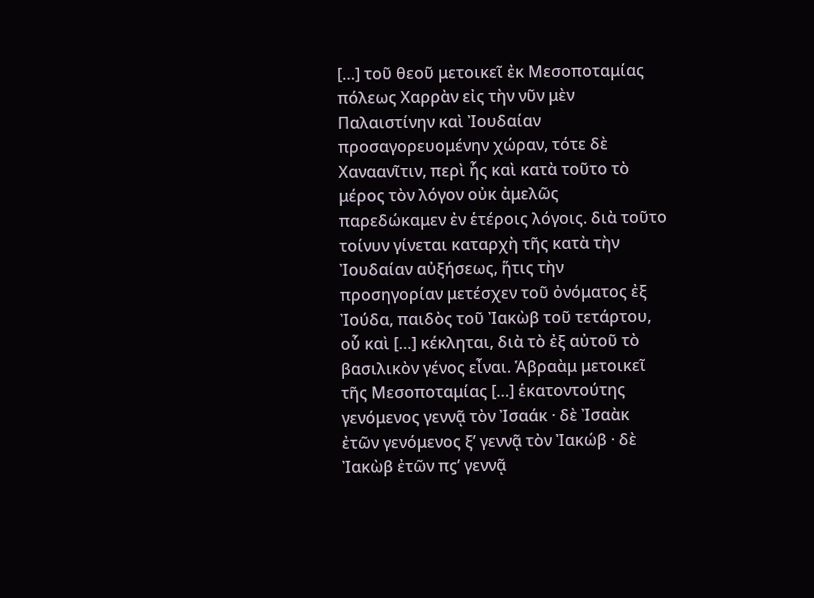[…] τοῦ θεοῦ μετοικεῖ ἐκ Μεσοποταμίας πόλεως Χαρρὰν εἰς τὴν νῦν μὲν Παλαιστίνην καὶ Ἰουδαίαν προσαγορευομένην χώραν, τότε δὲ Χαναανῖτιν, περὶ ἧς καὶ κατὰ τοῦτο τὸ μέρος τὸν λόγον οὐκ ἀμελῶς παρεδώκαμεν ἐν ἑτέροις λόγοις. διὰ τοῦτο τοίνυν γίνεται καταρχὴ τῆς κατὰ τὴν Ἰουδαίαν αὐξήσεως, ἥτις τὴν προσηγορίαν μετέσχεν τοῦ ὀνόματος ἐξ Ἰούδα, παιδὸς τοῦ Ἰακὼβ τοῦ τετάρτου, οὗ καὶ […] κέκληται, διὰ τὸ ἐξ αὐτοῦ τὸ βασιλικὸν γένος εἶναι. Ἁβραὰμ μετοικεῖ τῆς Μεσοποταμίας […] ἑκατοντούτης γενόμενος γεννᾷ τὸν Ἰσαάκ · δὲ Ἰσαὰκ ἐτῶν γενόμενος ξʹ γεννᾷ τὸν Ἰακώβ · δὲ Ἰακὼβ ἐτῶν πϛʹ γεννᾷ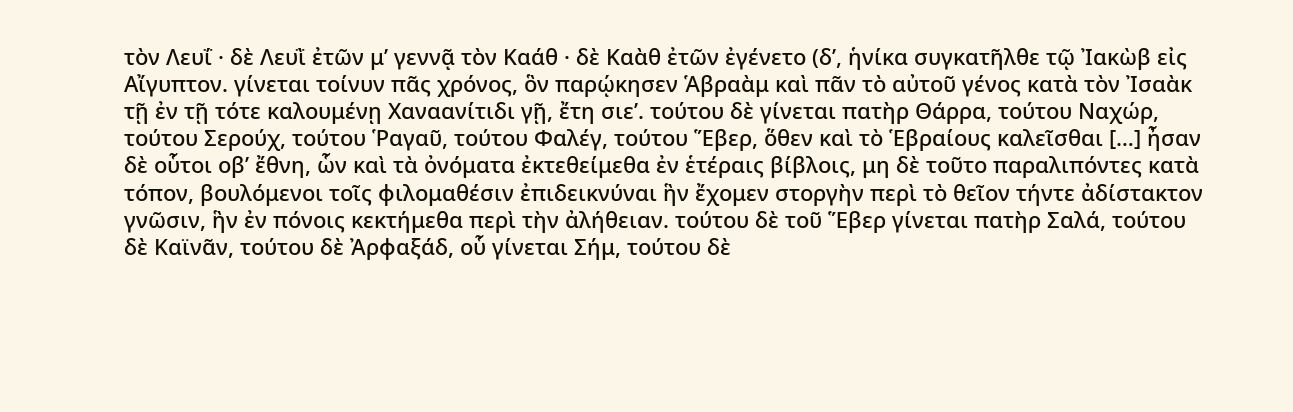τὸν Λευΐ · δὲ Λευῒ ἐτῶν μʹ γεννᾷ τὸν Καάθ · δὲ Καὰθ ἐτῶν ἐγένετο (δʹ, ἡνίκα συγκατῆλθε τῷ Ἰακὼβ εἰς Αἴγυπτον. γίνεται τοίνυν πᾶς χρόνος, ὃν παρῴκησεν Ἁβραὰμ καὶ πᾶν τὸ αὐτοῦ γένος κατὰ τὸν Ἰσαὰκ τῇ ἐν τῇ τότε καλουμένῃ Χαναανίτιδι γῇ, ἔτη σιεʹ. τούτου δὲ γίνεται πατὴρ Θάρρα, τούτου Ναχώρ, τούτου Σερούχ, τούτου Ῥαγαῦ, τούτου Φαλέγ, τούτου Ἕβερ, ὅθεν καὶ τὸ Ἑβραίους καλεῖσθαι […] ἦσαν δὲ οὗτοι οβʹ ἔθνη, ὧν καὶ τὰ ὀνόματα ἐκτεθείμεθα ἐν ἑτέραις βίβλοις, μη δὲ τοῦτο παραλιπόντες κατὰ τόπον, βουλόμενοι τοῖς φιλομαθέσιν ἐπιδεικνύναι ἣν ἔχομεν στοργὴν περὶ τὸ θεῖον τήντε ἀδίστακτον γνῶσιν, ἣν ἐν πόνοις κεκτήμεθα περὶ τὴν ἀλήθειαν. τούτου δὲ τοῦ Ἕβερ γίνεται πατὴρ Σαλά, τούτου δὲ Καϊνᾶν, τούτου δὲ Ἀρφαξάδ, οὗ γίνεται Σήμ, τούτου δὲ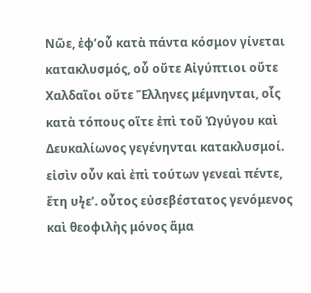Νῶε, ἐφ’οὗ κατὰ πάντα κόσμον γίνεται κατακλυσμός, οὗ οὔτε Αἰγύπτιοι οὔτε Χαλδαῖοι οὔτε Ἕλληνες μέμνηνται, οἷς κατὰ τόπους οἵτε ἐπὶ τοῦ Ὠγύγου καὶ Δευκαλίωνος γεγένηνται κατακλυσμοί. εἰσὶν οὖν καὶ ἐπὶ τούτων γενεαὶ πέντε, ἔτη υϟεʹ. οὗτος εὐσεβέστατος γενόμενος καὶ θεοφιλὴς μόνος ἅμα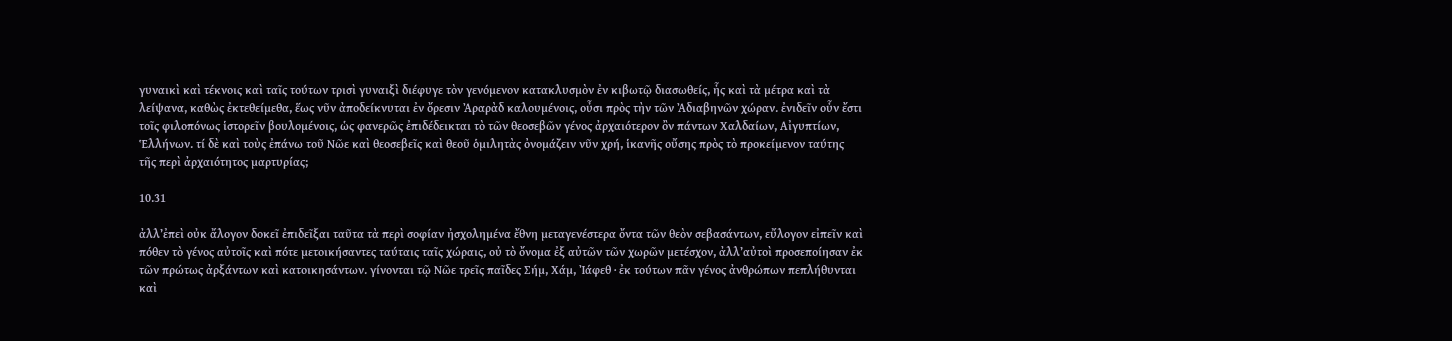γυναικὶ καὶ τέκνοις καὶ ταῖς τούτων τρισὶ γυναιξὶ διέφυγε τὸν γενόμενον κατακλυσμὸν ἐν κιβωτῷ διασωθείς, ἧς καὶ τὰ μέτρα καὶ τὰ λείψανα, καθὼς ἐκτεθείμεθα, ἕως νῦν ἀποδείκνυται ἐν ὄρεσιν Ἀραρὰδ καλουμένοις, οὖσι πρὸς τὴν τῶν Ἀδιαβηνῶν χώραν. ἐνιδεῖν οὗν ἔστι τοῖς φιλοπόνως ἱστορεῖν βουλομένοις, ὡς φανερῶς ἐπιδέδεικται τὸ τῶν θεοσεβῶν γένος ἀρχαιότερον ὂν πάντων Χαλδαίων, Αἰγυπτίων, Ἑλλήνων. τί δὲ καὶ τοὺς ἐπάνω τοῦ Νῶε καὶ θεοσεβεῖς καὶ θεοῦ ὁμιλητὰς ὀνομάζειν νῦν χρή, ἱκανῆς οὔσης πρὸς τὸ προκείμενον ταύτης τῆς περὶ ἀρχαιότητος μαρτυρίας;

10.31

ἀλλ’ἐπεὶ οὐκ ἄλογον δοκεῖ ἐπιδεῖξαι ταῦτα τὰ περὶ σοφίαν ἠσχολημένα ἔθνη μεταγενέστερα ὄντα τῶν θεὸν σεβασάντων, εὔλογον εἰπεῖν καὶ πόθεν τὸ γένος αὐτοῖς καὶ πότε μετοικήσαντες ταύταις ταῖς χώραις, οὐ τὸ ὄνομα ἐξ αὐτῶν τῶν χωρῶν μετέσχον, ἀλλ’αὐτοὶ προσεποίησαν ἐκ τῶν πρώτως ἀρξάντων καὶ κατοικησάντων. γίνονται τῷ Νῶε τρεῖς παῖδες Σήμ, Χάμ, Ἰάφεθ · ἐκ τούτων πᾶν γένος ἀνθρώπων πεπλήθυνται καὶ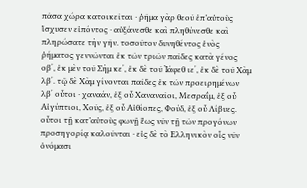πᾶσα χώρα κατοικεῖται · ῥῆμα γὰρ θεοῦ ἐπ’αὐτοὺς ἴσχυσεν εἰπόντος · αὐξάνεσθε καὶ πληθύνεσθε καὶ πληρώσατε τὴν γῆν. τοσοῦτον δυνηθέντος ἑνὸς ῥήματος γεννῶνται ἐκ τῶν τριῶν παῖδες κατὰ γένος οβʹ, ἐκ μὲν τοῦ Σὴμ κεʹ, ἐκ δὲ τοῦ Ἰάφεθ ιεʹ, ἐκ δὲ τοῦ Χὰμ λβʹ. τῷ δὲ Χὰμ γίνονται παῖδες ἐκ τῶν προειρημένων λβʹ οὗτοι · χαναάν, ἐξ οὗ Χαναναῖοι, Μεσραΐμ, ἐξ οὗ Αἰγύπτιοι, Χοῦς, ἐξ οὗ Αἰθίοπες, Φούδ, ἐξ οὗ Λίβυες. οὗτοι τῇ κατ’αὐτοὺς φωνῇ ἕως νῦν τῇ τῶν προγόνων προσηγορίᾳ καλοῦνται · εἰς δὲ τὸ Ελληνικὸν οἷς νῦν ὀνόμασι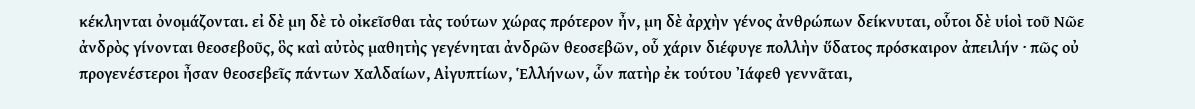κέκληνται ὀνομάζονται. εἰ δὲ μη δὲ τὸ οἰκεῖσθαι τὰς τούτων χώρας πρότερον ἦν, μη δὲ ἀρχὴν γένος ἀνθρώπων δείκνυται, οὗτοι δὲ υἱοὶ τοῦ Νῶε ἀνδρὸς γίνονται θεοσεβοῦς, ὃς καὶ αὐτὸς μαθητὴς γεγένηται ἀνδρῶν θεοσεβῶν, οὗ χάριν διέφυγε πολλὴν ὕδατος πρόσκαιρον ἀπειλήν · πῶς οὐ προγενέστεροι ἦσαν θεοσεβεῖς πάντων Χαλδαίων, Αἰγυπτίων, Ἑλλήνων, ὧν πατὴρ ἐκ τούτου Ἰάφεθ γεννᾶται,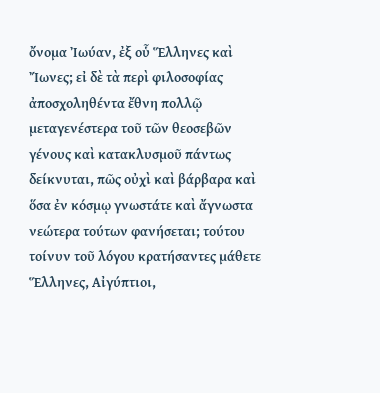ὄνομα Ἰωύαν, ἐξ οὗ Ἕλληνες καὶ Ἴωνες; εἰ δὲ τὰ περὶ φιλοσοφίας ἀποσχοληθέντα ἔθνη πολλῷ μεταγενέστερα τοῦ τῶν θεοσεβῶν γένους καὶ κατακλυσμοῦ πάντως δείκνυται, πῶς οὐχὶ καὶ βάρβαρα καὶ ὅσα ἐν κόσμῳ γνωστάτε καὶ ἄγνωστα νεώτερα τούτων φανήσεται; τούτου τοίνυν τοῦ λόγου κρατήσαντες μάθετε Ἕλληνες, Αἰγύπτιοι,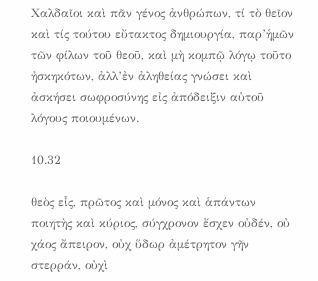Χαλδαῖοι καὶ πᾶν γένος ἀνθρώπων, τί τὸ θεῖον καὶ τίς τούτου εὔτακτος δημιουργία, παρ’ἡμῶν τῶν φίλων τοῦ θεοῦ, καὶ μὴ κομπῷ λόγῳ τοῦτο ἠσκηκότων, ἀλλ’ἐν ἀληθείας γνώσει καὶ ἀσκήσει σωφροσύνης εἰς ἀπόδειξιν αὐτοῦ λόγους ποιουμένων.

10.32

θεὸς εἷς, πρῶτος καὶ μόνος καὶ ἁπάντων ποιητὴς καὶ κύριος, σύγχρονον ἔσχεν οὐδέν, οὐ χάος ἄπειρον, οὐχ ὕδωρ ἀμέτρητον γῆν στερράν, οὐχὶ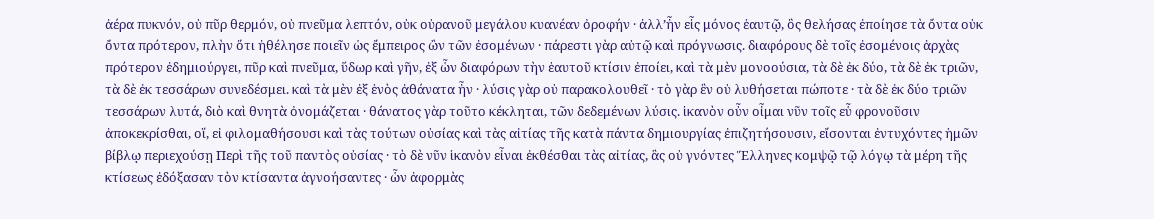ἀέρα πυκνόν, οὐ πῦρ θερμόν, οὐ πνεῦμα λεπτόν, οὐκ οὐρανοῦ μεγάλου κυανέαν ὀροφήν · ἀλλ’ἦν εἷς μόνος ἑαυτῷ, ὃς θελήσας ἐποίησε τὰ ὄντα οὐκ ὄντα πρότερον, πλὴν ὅτι ἠθέλησε ποιεῖν ὡς ἔμπειρος ὢν τῶν ἐσομένων · πάρεστι γὰρ αὐτῷ καὶ πρόγνωσις. διαφόρους δὲ τοῖς ἐσομένοις ἀρχὰς πρότερον ἐδημιούργει, πῦρ καὶ πνεῦμα, ὕδωρ καὶ γῆν, ἐξ ὧν διαφόρων τὴν ἑαυτοῦ κτίσιν ἐποίει, καὶ τὰ μὲν μονοούσια, τὰ δὲ ἐκ δύο, τὰ δὲ ἐκ τριῶν, τὰ δὲ ἐκ τεσσάρων συνεδέσμει. καὶ τὰ μὲν ἐξ ἑνὸς ἀθάνατα ἦν · λύσις γὰρ οὐ παρακολουθεῖ · τὸ γὰρ ἓν οὐ λυθήσεται πώποτε · τὰ δὲ ἐκ δύο τριῶν τεσσάρων λυτά, διὸ καὶ θνητὰ ὀνομάζεται · θάνατος γὰρ τοῦτο κέκληται, τῶν δεδεμένων λύσις. ἱκανὸν οὖν οἶμαι νῦν τοῖς εὗ φρονοῦσιν ἀποκεκρίσθαι, οἵ, εἰ φιλομαθήσουσι καὶ τὰς τούτων οὐσίας καὶ τὰς αἰτίας τῆς κατὰ πάντα δημιουργίας ἐπιζητήσουσιν, εἴσονται ἐντυχόντες ἡμῶν βίβλῳ περιεχούσῃ Περὶ τῆς τοῦ παντὸς οὐσίας · τὸ δὲ νῦν ἱκανὸν εἶναι ἐκθέσθαι τὰς αἰτίας, ἃς οὐ γνόντες Ἕλληνες κομψῷ τῷ λόγῳ τὰ μέρη τῆς κτίσεως ἐδόξασαν τὸν κτίσαντα ἀγνοήσαντες · ὧν ἀφορμὰς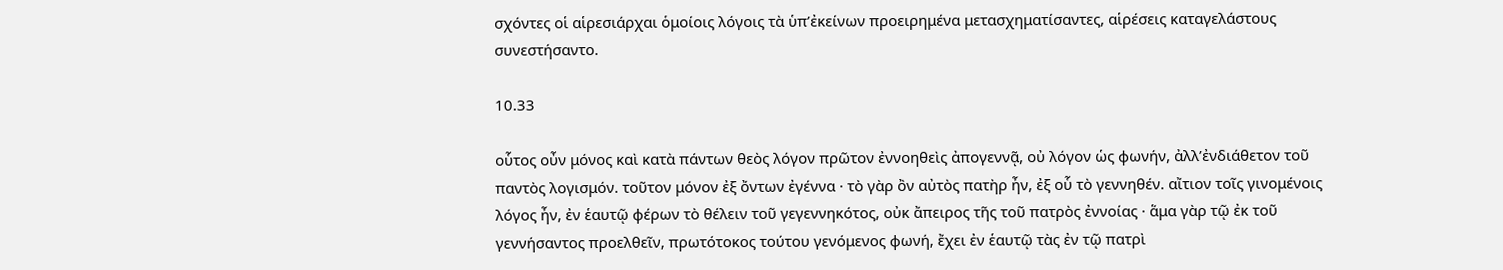σχόντες οἱ αἱρεσιάρχαι ὁμοίοις λόγοις τὰ ὑπ’ἐκείνων προειρημένα μετασχηματίσαντες, αἱρέσεις καταγελάστους συνεστήσαντο.

10.33

οὗτος οὖν μόνος καὶ κατὰ πάντων θεὸς λόγον πρῶτον ἐννοηθεὶς ἀπογεννᾷ, οὐ λόγον ὡς φωνήν, ἀλλ’ἐνδιάθετον τοῦ παντὸς λογισμόν. τοῦτον μόνον ἐξ ὄντων ἐγέννα · τὸ γὰρ ὂν αὐτὸς πατὴρ ἦν, ἐξ οὗ τὸ γεννηθέν. αἴτιον τοῖς γινομένοις λόγος ἦν, ἐν ἑαυτῷ φέρων τὸ θέλειν τοῦ γεγεννηκότος, οὐκ ἄπειρος τῆς τοῦ πατρὸς ἐννοίας · ἅμα γὰρ τῷ ἐκ τοῦ γεννήσαντος προελθεῖν, πρωτότοκος τούτου γενόμενος φωνή, ἔχει ἐν ἑαυτῷ τὰς ἐν τῷ πατρὶ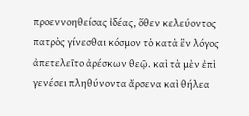προεννοηθείσας ἰδέας, ὅθεν κελεύοντος πατρὸς γίνεσθαι κόσμον τὸ κατὰ ἓν λόγος ἀπετελεῖτο ἀρέσκων θεῷ. καὶ τὰ μὲν ἐπὶ γενέσει πληθύνοντα ἄρσενα καὶ θήλεα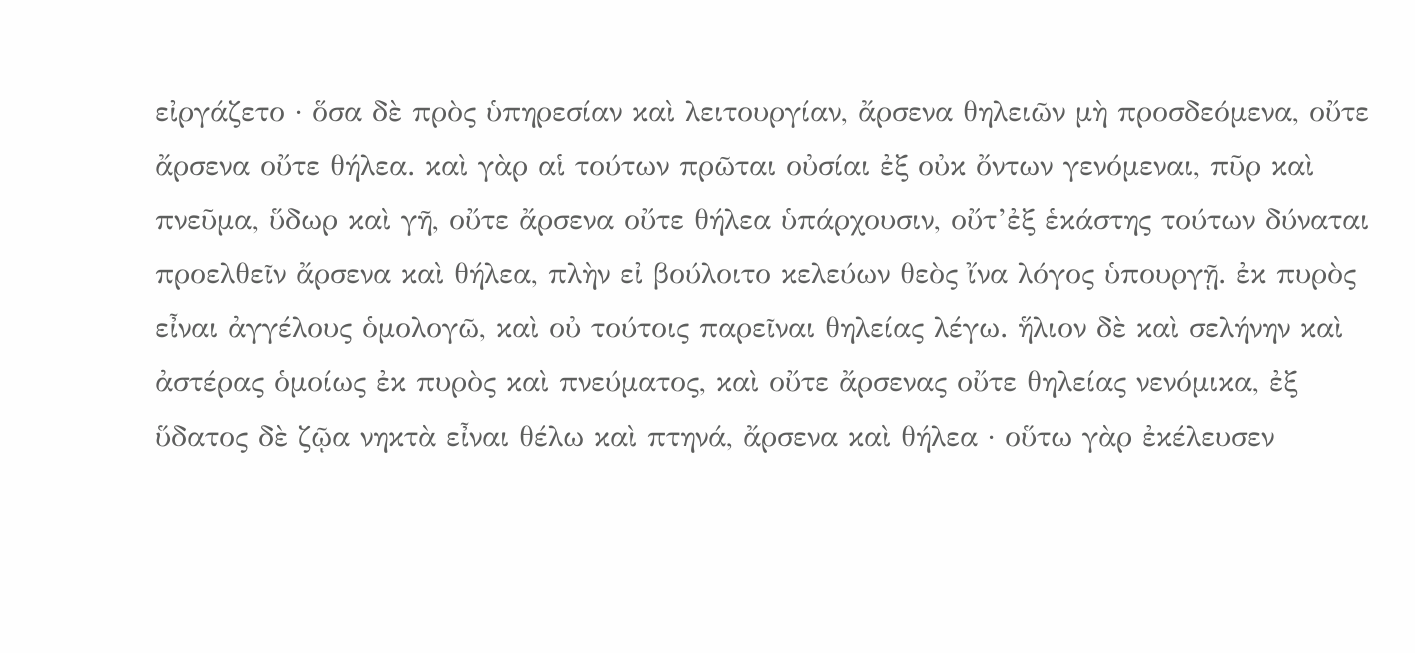εἰργάζετο · ὅσα δὲ πρὸς ὑπηρεσίαν καὶ λειτουργίαν, ἄρσενα θηλειῶν μὴ προσδεόμενα, οὔτε ἄρσενα οὔτε θήλεα. καὶ γὰρ αἱ τούτων πρῶται οὐσίαι ἐξ οὐκ ὄντων γενόμεναι, πῦρ καὶ πνεῦμα, ὕδωρ καὶ γῆ, οὔτε ἄρσενα οὔτε θήλεα ὑπάρχουσιν, οὔτ’ἐξ ἑκάστης τούτων δύναται προελθεῖν ἄρσενα καὶ θήλεα, πλὴν εἰ βούλοιτο κελεύων θεὸς ἴνα λόγος ὑπουργῇ. ἐκ πυρὸς εἶναι ἀγγέλους ὁμολογῶ, καὶ οὐ τούτοις παρεῖναι θηλείας λέγω. ἥλιον δὲ καὶ σελήνην καὶ ἀστέρας ὁμοίως ἐκ πυρὸς καὶ πνεύματος, καὶ οὔτε ἄρσενας οὔτε θηλείας νενόμικα, ἐξ ὕδατος δὲ ζῷα νηκτὰ εἶναι θέλω καὶ πτηνά, ἄρσενα καὶ θήλεα · οὕτω γὰρ ἐκέλευσεν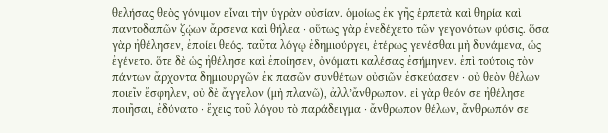θελήσας θεὸς γόνιμον εἶναι τὴν ὑγρὰν οὐσίαν. ὁμοίως ἐκ γῆς ἑρπετὰ καὶ θηρία καὶ παντοδαπῶν ζῴων ἄρσενα καὶ θήλεα · οὕτως γὰρ ἐνεδέχετο τῶν γεγονότων φύσις. ὅσα γὰρ ἠθέλησεν, ἐποίει θεός. ταῦτα λόγῳ ἐδημιούργει, ἑτέρως γενέσθαι μὴ δυνάμενα, ὡς ἐγένετο. ὅτε δὲ ὡς ἠθέλησε καὶ ἐποίησεν, ὀνόματι καλέσας ἐσήμηνεν. ἐπὶ τούτοις τὸν πάντων ἄρχοντα δημιουργῶν ἐκ πασῶν συνθέτων οὐσιῶν ἐσκεύασεν · οὐ θεὸν θέλων ποιεῖν ἔσφηλεν, οὐ δὲ ἄγγελον (μὴ πλανῶ), ἀλλ’ἄνθρωπον. εἰ γὰρ θεόν σε ἠθέλησε ποιῆσαι, ἐδύνατο · ἔχεις τοῦ λόγου τὸ παράδειγμα · ἄνθρωπον θέλων, ἄνθρωπόν σε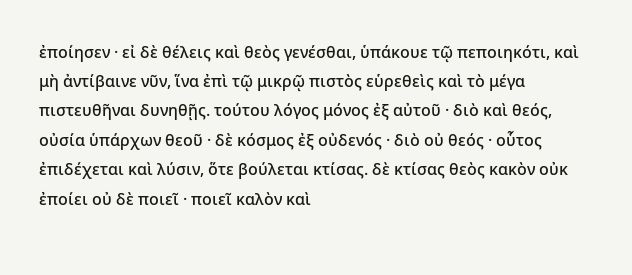ἐποίησεν · εἰ δὲ θέλεις καὶ θεὸς γενέσθαι, ὑπάκουε τῷ πεποιηκότι, καὶ μὴ ἀντίβαινε νῦν, ἵνα ἐπὶ τῷ μικρῷ πιστὸς εὑρεθεὶς καὶ τὸ μέγα πιστευθῆναι δυνηθῇς. τούτου λόγος μόνος ἐξ αὐτοῦ · διὸ καὶ θεός, οὐσία ὑπάρχων θεοῦ · δὲ κόσμος ἐξ οὐδενός · διὸ οὐ θεός · οὗτος ἐπιδέχεται καὶ λύσιν, ὅτε βούλεται κτίσας. δὲ κτίσας θεὸς κακὸν οὐκ ἐποίει οὐ δὲ ποιεῖ · ποιεῖ καλὸν καὶ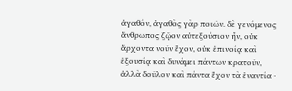ἀγαθόν, ἀγαθὸς γὰρ ποιῶν. δὲ γενόμενος ἄνθρωπος ζῷον αὐτεξούσιον ἦν, οὐκ ἄρχοντα νοῦν ἔχον, οὐκ ἐπινοίᾳ καὶ ἐξουσίᾳ καὶ δυνάμει πάντων κρατοῦν, ἀλλὰ δοῦλον καὶ πάντα ἔχον τὰ ἐναντία ·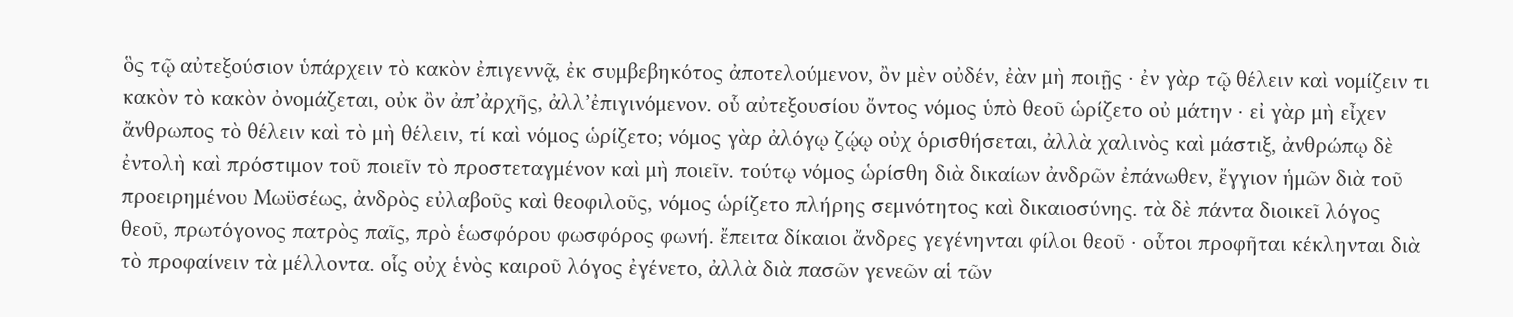ὃς τῷ αὐτεξούσιον ὑπάρχειν τὸ κακὸν ἐπιγεννᾷ, ἐκ συμβεβηκότος ἀποτελούμενον, ὂν μὲν οὐδέν, ἐὰν μὴ ποιῇς · ἐν γὰρ τῷ θέλειν καὶ νομίζειν τι κακὸν τὸ κακὸν ὀνομάζεται, οὐκ ὂν ἀπ’ἀρχῆς, ἀλλ’ἐπιγινόμενον. οὗ αὐτεξουσίου ὄντος νόμος ὑπὸ θεοῦ ὡρίζετο οὐ μάτην · εἰ γὰρ μὴ εἶχεν ἄνθρωπος τὸ θέλειν καὶ τὸ μὴ θέλειν, τί καὶ νόμος ὡρίζετο; νόμος γὰρ ἀλόγῳ ζῴῳ οὐχ ὁρισθήσεται, ἀλλὰ χαλινὸς καὶ μάστιξ, ἀνθρώπῳ δὲ ἐντολὴ καὶ πρόστιμον τοῦ ποιεῖν τὸ προστεταγμένον καὶ μὴ ποιεῖν. τούτῳ νόμος ὡρίσθη διὰ δικαίων ἀνδρῶν ἐπάνωθεν, ἔγγιον ἡμῶν διὰ τοῦ προειρημένου Μωϋσέως, ἀνδρὸς εὐλαβοῦς καὶ θεοφιλοῦς, νόμος ὡρίζετο πλήρης σεμνότητος καὶ δικαιοσύνης. τὰ δὲ πάντα διοικεῖ λόγος θεοῦ, πρωτόγονος πατρὸς παῖς, πρὸ ἑωσφόρου φωσφόρος φωνή. ἔπειτα δίκαιοι ἄνδρες γεγένηνται φίλοι θεοῦ · οὗτοι προφῆται κέκληνται διὰ τὸ προφαίνειν τὰ μέλλοντα. οἷς οὐχ ἑνὸς καιροῦ λόγος ἐγένετο, ἀλλὰ διὰ πασῶν γενεῶν αἱ τῶν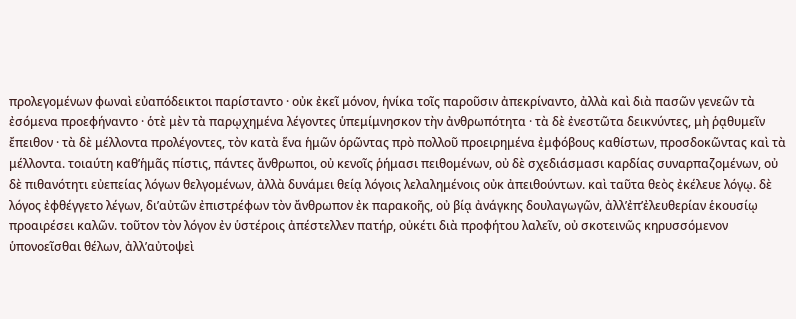προλεγομένων φωναὶ εὐαπόδεικτοι παρίσταντο · οὐκ ἐκεῖ μόνον, ἡνίκα τοῖς παροῦσιν ἀπεκρίναντο, ἀλλὰ καὶ διὰ πασῶν γενεῶν τὰ ἐσόμενα προεφήναντο · ὁτὲ μὲν τὰ παρῳχημένα λέγοντες ὑπεμίμνησκον τὴν ἀνθρωπότητα · τὰ δὲ ἐνεστῶτα δεικνύντες, μὴ ῥᾳθυμεῖν ἔπειθον · τὰ δὲ μέλλοντα προλέγοντες, τὸν κατὰ ἕνα ἡμῶν ὁρῶντας πρὸ πολλοῦ προειρημένα ἐμφόβους καθίστων, προσδοκῶντας καὶ τὰ μέλλοντα. τοιαύτη καθ’ἡμᾶς πίστις, πάντες ἄνθρωποι, οὐ κενοῖς ῥήμασι πειθομένων, οὐ δὲ σχεδιάσμασι καρδίας συναρπαζομένων, οὐ δὲ πιθανότητι εὐεπείας λόγων θελγομένων, ἀλλὰ δυνάμει θείᾳ λόγοις λελαλημένοις οὐκ ἀπειθούντων. καὶ ταῦτα θεὸς ἐκέλευε λόγῳ. δὲ λόγος ἐφθέγγετο λέγων, δι’αὐτῶν ἐπιστρέφων τὸν ἄνθρωπον ἐκ παρακοῆς, οὐ βίᾳ ἀνάγκης δουλαγωγῶν, ἀλλ’ἐπ’ἐλευθερίαν ἑκουσίῳ προαιρέσει καλῶν. τοῦτον τὸν λόγον ἐν ὑστέροις ἀπέστελλεν πατήρ, οὐκέτι διὰ προφήτου λαλεῖν, οὐ σκοτεινῶς κηρυσσόμενον ὑπονοεῖσθαι θέλων, ἀλλ’αὐτοψεὶ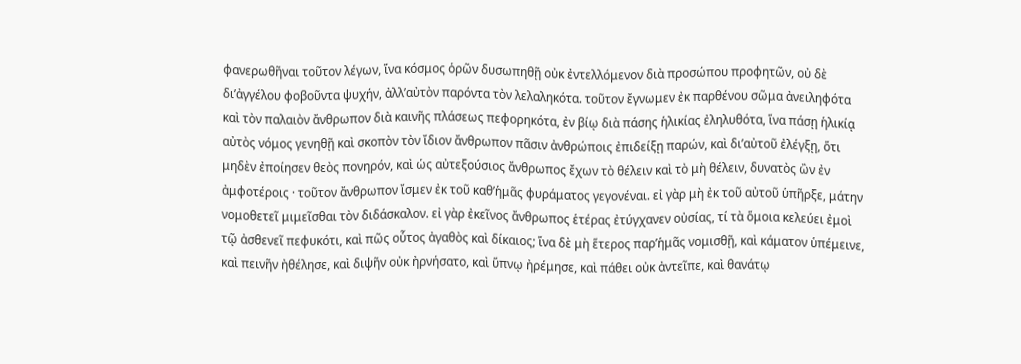φανερωθῆναι τοῦτον λέγων, ἵνα κόσμος ὁρῶν δυσωπηθῇ οὐκ ἐντελλόμενον διὰ προσώπου προφητῶν, οὐ δὲ δι’ἀγγέλου φοβοῦντα ψυχήν, ἀλλ’αὐτὸν παρόντα τὸν λελαληκότα. τοῦτον ἔγνωμεν ἐκ παρθένου σῶμα ἀνειληφότα καὶ τὸν παλαιὸν ἄνθρωπον διὰ καινῆς πλάσεως πεφορηκότα, ἐν βίῳ διὰ πάσης ἡλικίας ἐληλυθότα, ἵνα πάσῃ ἡλικίᾳ αὐτὸς νόμος γενηθῇ καὶ σκοπὸν τὸν ἴδιον ἄνθρωπον πᾶσιν ἀνθρώποις ἐπιδείξῃ παρών, καὶ δι’αὐτοῦ ἐλέγξῃ, ὅτι μηδὲν ἐποίησεν θεὸς πονηρόν, καὶ ὡς αὐτεξούσιος ἄνθρωπος ἔχων τὸ θέλειν καὶ τὸ μὴ θέλειν, δυνατὸς ὢν ἐν ἀμφοτέροις · τοῦτον ἄνθρωπον ἴσμεν ἐκ τοῦ καθ’ἡμᾶς φυράματος γεγονέναι. εἰ γὰρ μὴ ἐκ τοῦ αὐτοῦ ὑπῆρξε, μάτην νομοθετεῖ μιμεῖσθαι τὸν διδάσκαλον. εἰ γὰρ ἐκεῖνος ἄνθρωπος ἑτέρας ἐτύγχανεν οὐσίας, τί τὰ ὅμοια κελεύει ἐμοὶ τῷ ἀσθενεῖ πεφυκότι, καὶ πῶς οὗτος ἀγαθὸς καὶ δίκαιος; ἵνα δὲ μὴ ἕτερος παρ’ἡμᾶς νομισθῇ, καὶ κάματον ὑπέμεινε, καὶ πεινῆν ἠθέλησε, καὶ διψῆν οὐκ ἠρνήσατο, καὶ ὕπνῳ ἠρέμησε, καὶ πάθει οὐκ ἀντεῖπε, καὶ θανάτῳ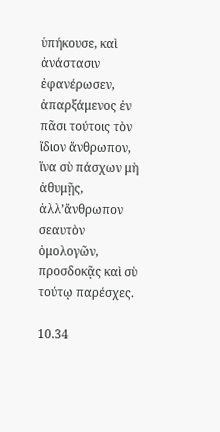ὑπήκουσε, καὶ ἀνάστασιν ἐφανέρωσεν, ἀπαρξάμενος ἐν πᾶσι τούτοις τὸν ἴδιον ἄνθρωπον, ἵνα σὺ πάσχων μὴ ἀθυμῇς, ἀλλ’ἄνθρωπον σεαυτὸν ὁμολογῶν, προσδοκᾷς καὶ σὺ τούτῳ παρέσχες.

10.34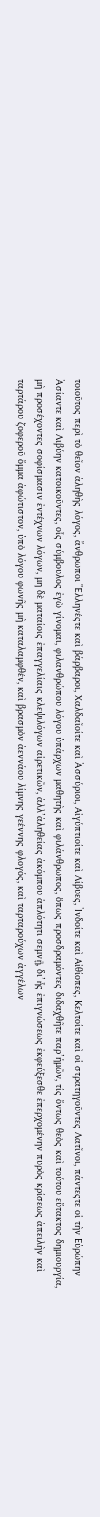τοιοῦτος περὶ τὸ θεῖον ἀληθὴς λόγος, ἄνθρωποι Ἕλληνέςτε καὶ βάρβαροι, Χαλδαῖοίτε καὶ Ἀσσύριοι, Αἰγύπτιοίτε καὶ Λίβυες, Ἰνδοίτε καὶ Αἰθίοπες, Κελτοίτε καὶ οἱ στρατηγοῦντες Λατῖνοι, πάντεςτε οἱ τὴν Εὐρώπην Ἀσίαντε καὶ Λιβύην κατοικοῦντες, οἷς σύμβουλος ἐγὼ γίνομαι, φιλανθρώπου λόγου ὑπάρχων μαθητὴς καὶ φιλάνθρωπος, ὅπως προσδραμόντες διδαχθῆτε παρ’ἡμῶν, τίς ὄντως θεὸς καὶ τούτου εὔτακτος δημιουργία, μὴ προσέχοντες σοφίσμασιν ἐντέχνων λόγων, μη δὲ ματαίοις ἐπαγγελίαις κλεψιλόγων αἱρετικῶν, ἀλλ’ἀληθείας ἀκόμπου ἁπλότητι σεμνῇ, δι’ἧς ἐπιγνώσεως ἐκφεύξεσθε ἐπερχομένην πυρὸς κρίσεως ἀπειλὴν καὶ ταρτάρου ζοφεροῦ ὄμμα ἀφώτιστον, ὑπὸ λόγου φωνῆς μὴ καταλαμφθέν, καὶ βρασμὸν ἀεννάου λίμνης γεέννης φλογός, καὶ ταρταρούχων ἀγγέλων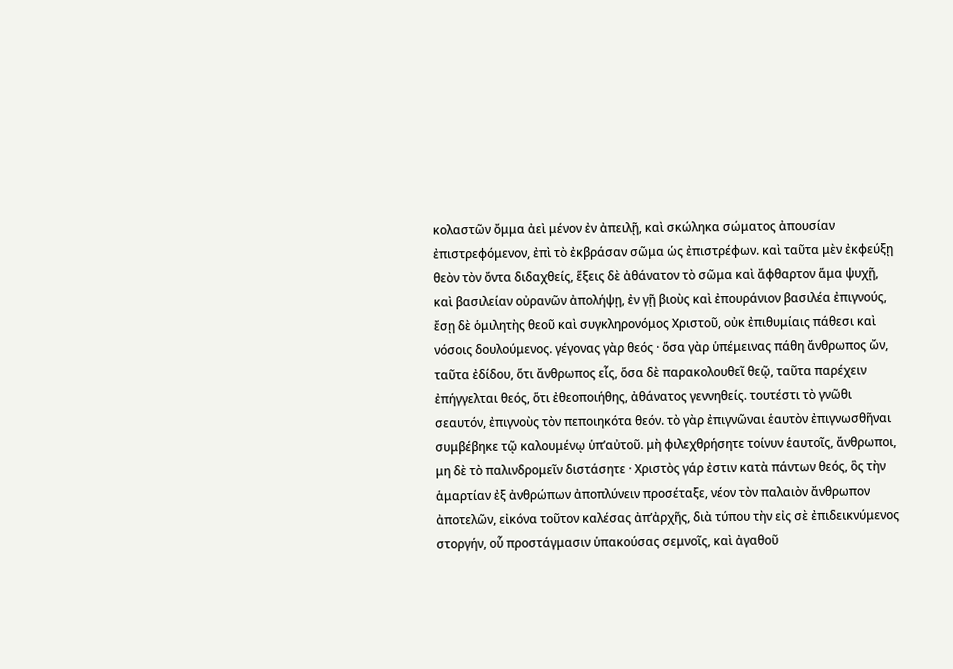κολαστῶν ὄμμα ἀεὶ μένον ἐν ἀπειλῇ, καὶ σκώληκα σώματος ἀπουσίαν ἐπιστρεφόμενον, ἐπὶ τὸ ἐκβράσαν σῶμα ὡς ἐπιστρέφων. καὶ ταῦτα μὲν ἐκφεύξῃ θεὸν τὸν ὄντα διδαχθείς, ἕξεις δὲ ἀθάνατον τὸ σῶμα καὶ ἄφθαρτον ἅμα ψυχῇ, καὶ βασιλείαν οὐρανῶν ἀπολήψῃ, ἐν γῇ βιοὺς καὶ ἐπουράνιον βασιλέα ἐπιγνούς, ἔσῃ δὲ ὁμιλητὴς θεοῦ καὶ συγκληρονόμος Χριστοῦ, οὐκ ἐπιθυμίαις πάθεσι καὶ νόσοις δουλούμενος. γέγονας γὰρ θεός · ὅσα γὰρ ὑπέμεινας πάθη ἄνθρωπος ὤν, ταῦτα ἐδίδου, ὅτι ἄνθρωπος εἷς, ὅσα δὲ παρακολουθεῖ θεῷ, ταῦτα παρέχειν ἐπήγγελται θεός, ὅτι ἐθεοποιήθης, ἀθάνατος γεννηθείς. τουτέστι τὸ γνῶθι σεαυτόν, ἐπιγνοὺς τὸν πεποιηκότα θεόν. τὸ γὰρ ἐπιγνῶναι ἑαυτὸν ἐπιγνωσθῆναι συμβέβηκε τῷ καλουμένῳ ὑπ’αὐτοῦ. μὴ φιλεχθρήσητε τοίνυν ἑαυτοῖς, ἄνθρωποι, μη δὲ τὸ παλινδρομεῖν διστάσητε · Χριστὸς γάρ ἐστιν κατὰ πάντων θεός, ὃς τὴν ἁμαρτίαν ἐξ ἀνθρώπων ἀποπλύνειν προσέταξε, νέον τὸν παλαιὸν ἄνθρωπον ἀποτελῶν, εἰκόνα τοῦτον καλέσας ἀπ’ἀρχῆς, διὰ τύπου τὴν εἰς σὲ ἐπιδεικνύμενος στοργήν, οὗ προστάγμασιν ὑπακούσας σεμνοῖς, καὶ ἀγαθοῦ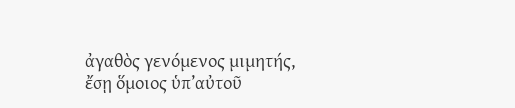ἀγαθὸς γενόμενος μιμητής, ἔσῃ ὅμοιος ὑπ’αὐτοῦ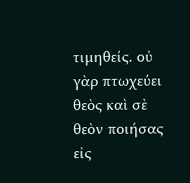τιμηθείς. οὐ γὰρ πτωχεύει θεὸς καὶ σὲ θεὸν ποιήσας εἰς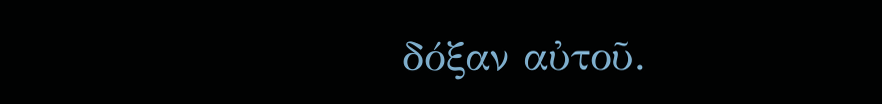δόξαν αὐτοῦ.